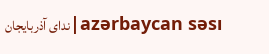azərbaycan səsı|ندای آذربایجان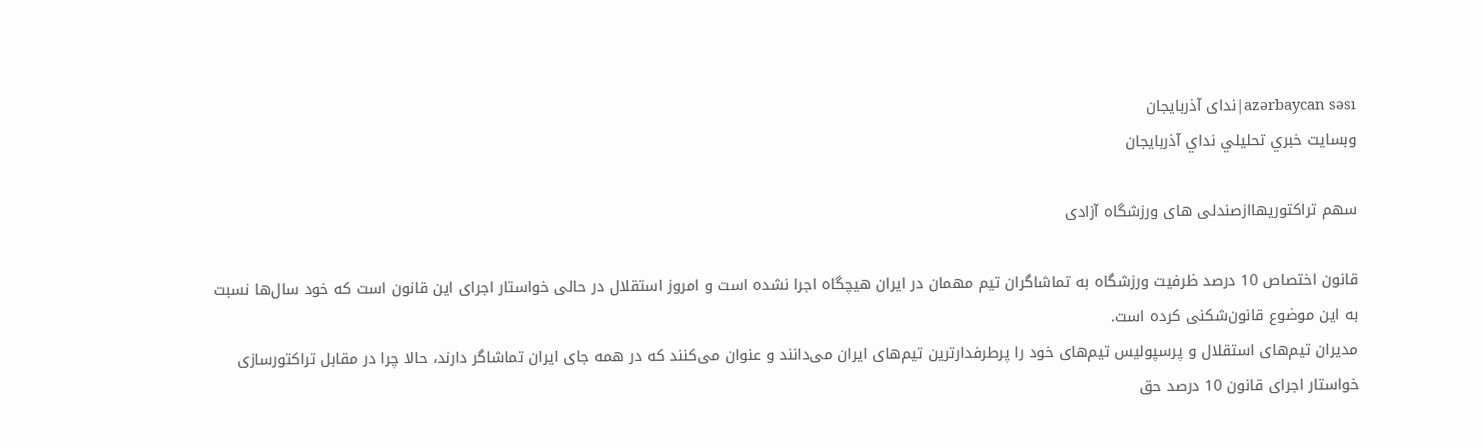azərbaycan səsı|ندای آذربایجان
وبسايت خبري تحليلي نداي آذربايجان

سهم تراکتوریهاازصندلی های ورزشگاه آزادی

قانون اختصاص 10 درصد ظرفیت ورزشگاه به تماشاگران تیم مهمان در ایران هیچگاه اجرا نشده است و امروز استقلال در حالی خواستار اجرای این قانون است که خود سال‌ها نسبت به این موضوع قانون‌شکنی کرده است.
مدیران تیم‌های استقلال و پرسپولیس تیم‌های خود را پرطرفدارترین تیم‌های ایران می‌دانند و عنوان می‌کنند که در همه جای ایران تماشاگر دارند، حالا چرا در مقابل تراکتورسازی خواستار اجرای قانون 10 درصد حق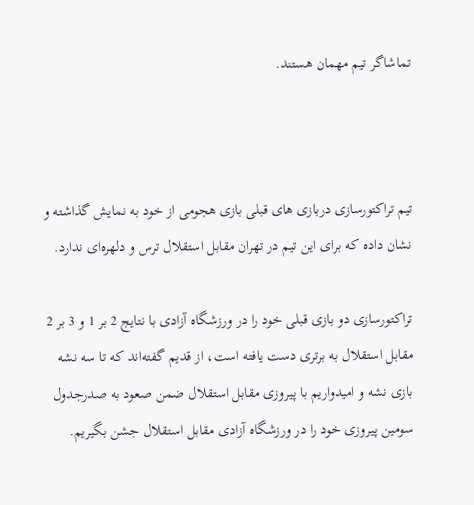تماشاگر تیم مهمان هستند.



تیم تراکتورسازی دربازی های قبلی بازی هجومی از خود به نمایش گذاشته و  نشان داده که برای ‌این تیم در تهران مقابل استقلال ترس و دلهره‌ای ندارد.

تراکتورسازی دو بازی قبلی خود را در ورزشگاه آزادی با نتایج 2 بر 1 و 3 بر 2  مقابل استقلال به برتری دست یافته است، از قدیم گفته‌اند که تا سه نشه بازی نشه و امیدواریم با پیروزی مقابل استقلال ضمن صعود به صدرجدول سومین پیروزی خود را در ورزشگاه آزادی مقابل استقلال جشن بگیریم.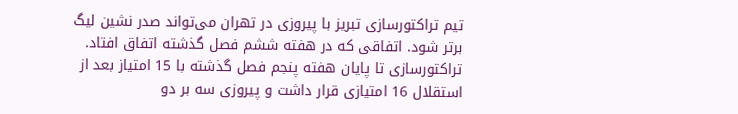تیم تراکتورسازی تبریز با پیروزی در تهران می‌تواند صدر نشین لیگ برتر شود. اتفاقی که در هفته ششم فصل گذشته اتفاق افتاد. تراکتورسازی تا پایان هفته پنجم فصل گذشته با 15 امتیاز بعد از استقلال 16 امتیازی قرار داشت و پیروزی سه بر دو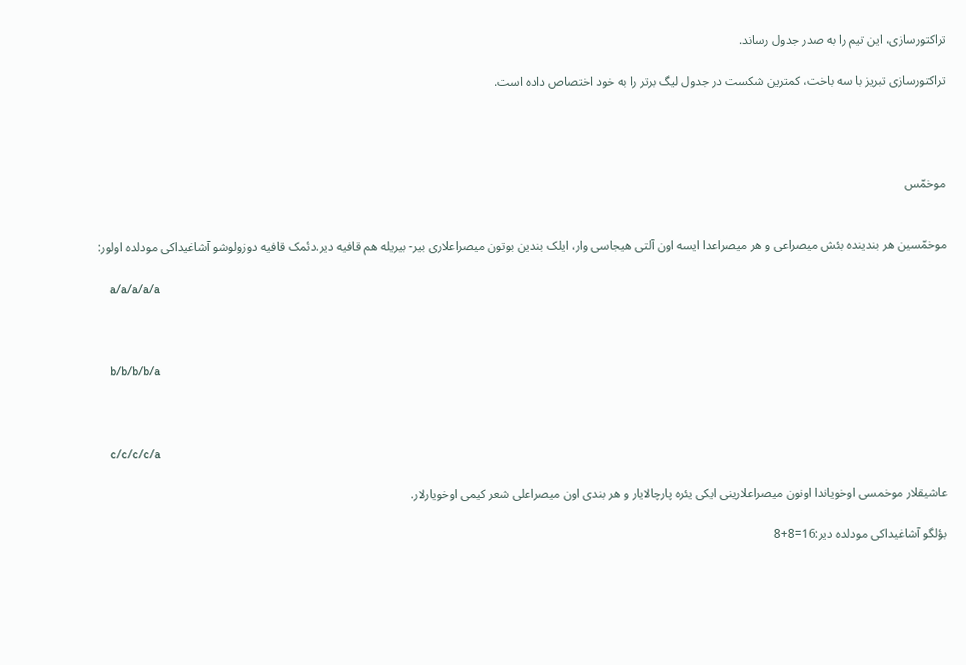تراکتورسازی، این تیم را به صدر جدول رساند.

تراکتورسازی تبریز با سه باخت، کمترین شکست در جدول لیگ برتر را به خود اختصاص داده است.




موخمّس


موخمّسین هر بندینده بئش میصراعی و هر میصراعدا ایسه اون آلتی هیجاسی وار، ایلک بندین بوتون میصراعلاری بیر- بیریله هم قافیه دیر.دئمک قافیه دوزولوشو آشاغیداکی مودلده اولور:

    a/a/a/a/a



    b/b/b/b/a



    c/c/c/c/a

عاشیقلار موخمسی اوخویاندا اونون میصراعلارینی ایکی یئره پارچالایار و هر بندی اون میصراعلی شعر کیمی اوخویارلار.

بؤلگو آشاغیداکی مودلده دیر:16=8+8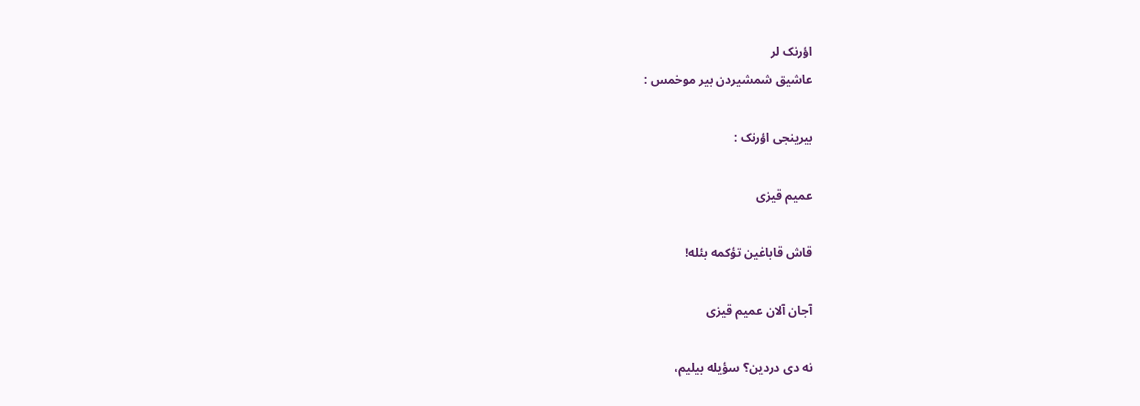اؤرنک لر
عاشیق شمشیردن بیر موخمس :

بیرینجی اؤرنک :

عمیم قیزی

قاش قاباغین تؤکمه بئله!

آجان آلان عمیم قیزی

نه دی دردین؟ سؤیله بیلیم،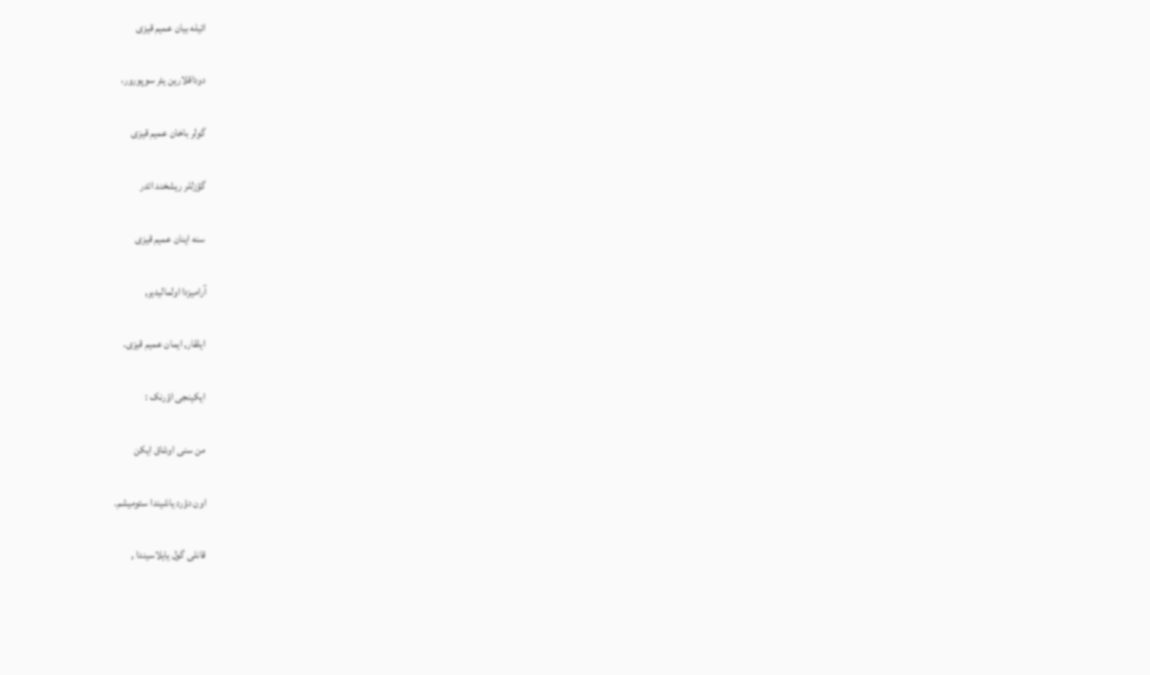ائیله بیان عمیم قیزی

دوداقلارین یئر سوپورور،

گولر باخان عمیم قیزی

گؤزللر ریشخند ائدر

سنه اینان عمیم قیزی

آرامیزدا اولمالیدیر,

ایلقار, ایمان عمیم قیزی.

ایکینجی اؤرنک :

من سنی اوشاق ایکن

اون دؤرد یاشیندا سئومیشم.

قانلی گول یایلاسیندا ,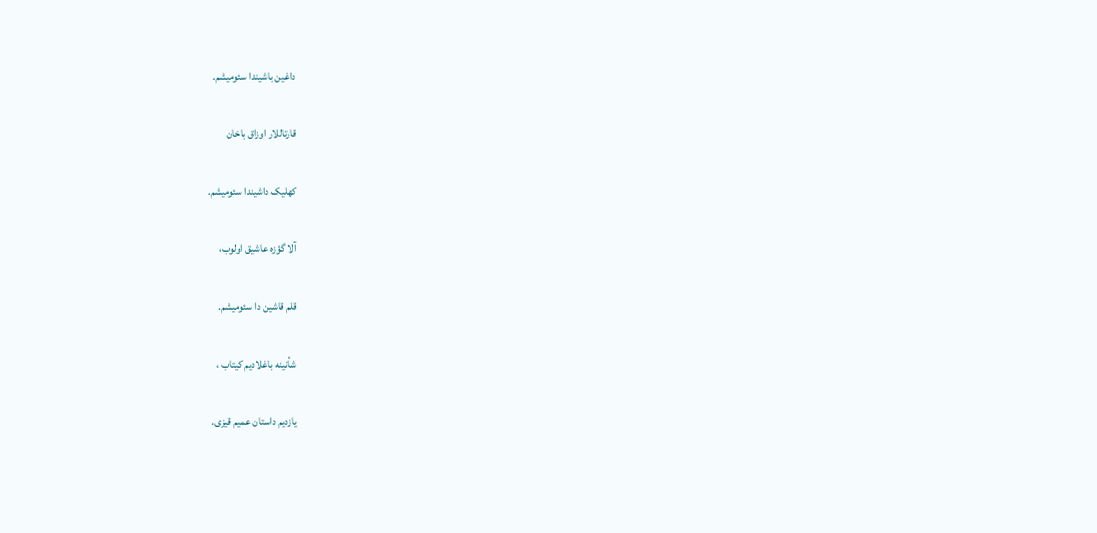داغین باشیندا سئومیشم.

قارتاللار اوزاق باخان

کهلیک داشیندا سئومیشم.

آلا گؤزه عاشیق اولوب،

قلم قاشین دا سئومیشم.

شأنینه باغلادیم کیتاب ،

یازدیم داستان عمیم قیزی.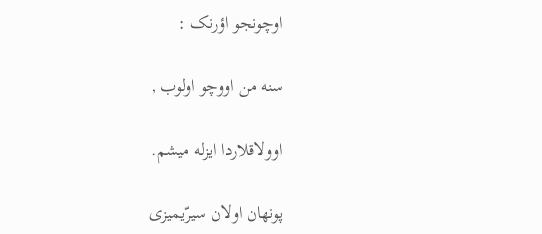اوچونجو اؤرنک :

سنه من اووچو اولوب ,

اوولاقلاردا ایزله میشم.

پونهان اولان سیرّیمیزی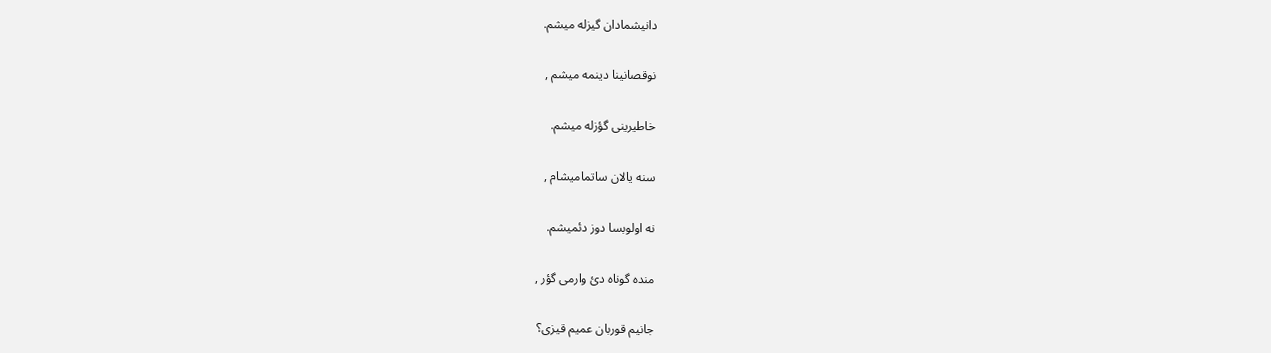دانیشمادان گیزله میشم.

نوقصانینا دینمه میشم ,

خاطیرینی گؤزله میشم.

سنه یالان ساتمامیشام ,

نه اولوبسا دوز دئمیشم.

منده گوناه دئ وارمی گؤر ,

جانیم قوربان عمیم قیزی؟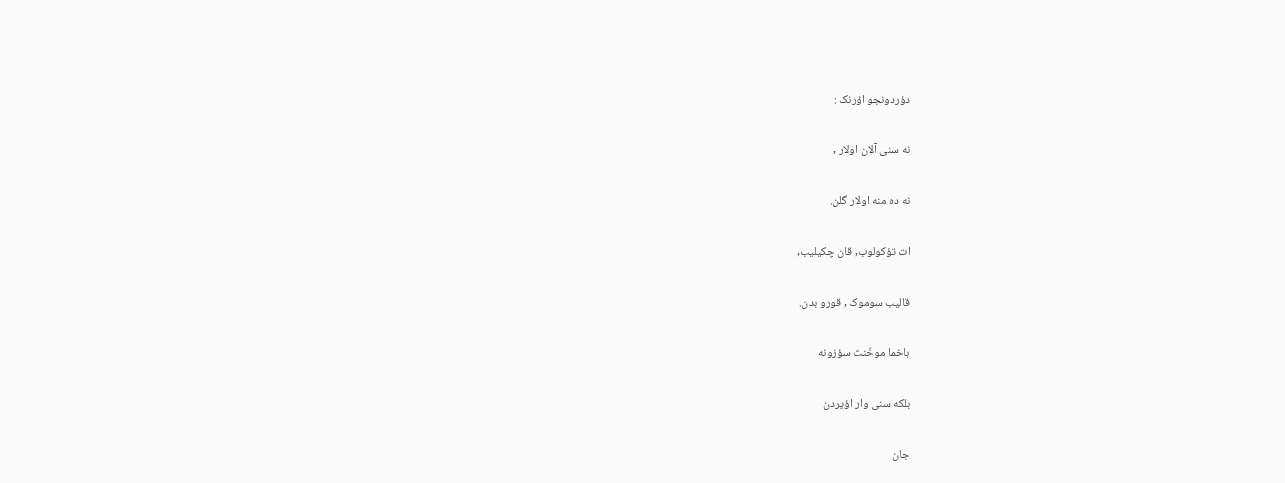دؤردونجو اؤرنک :

نه سنی آلان اولار ,

نه ده منه اولار گلن.

ات تؤکولوب, قان چکیلیب,

قالیب سوموک , قورو بدن.

باخما موخّنث سؤزونه

بلکه سنی وار اؤیردن

جان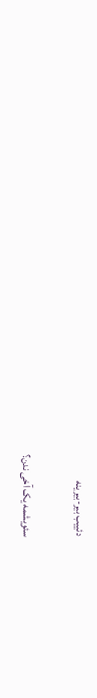دئییب بیر-بیرینه

سئویشمه یک آخی ندن؟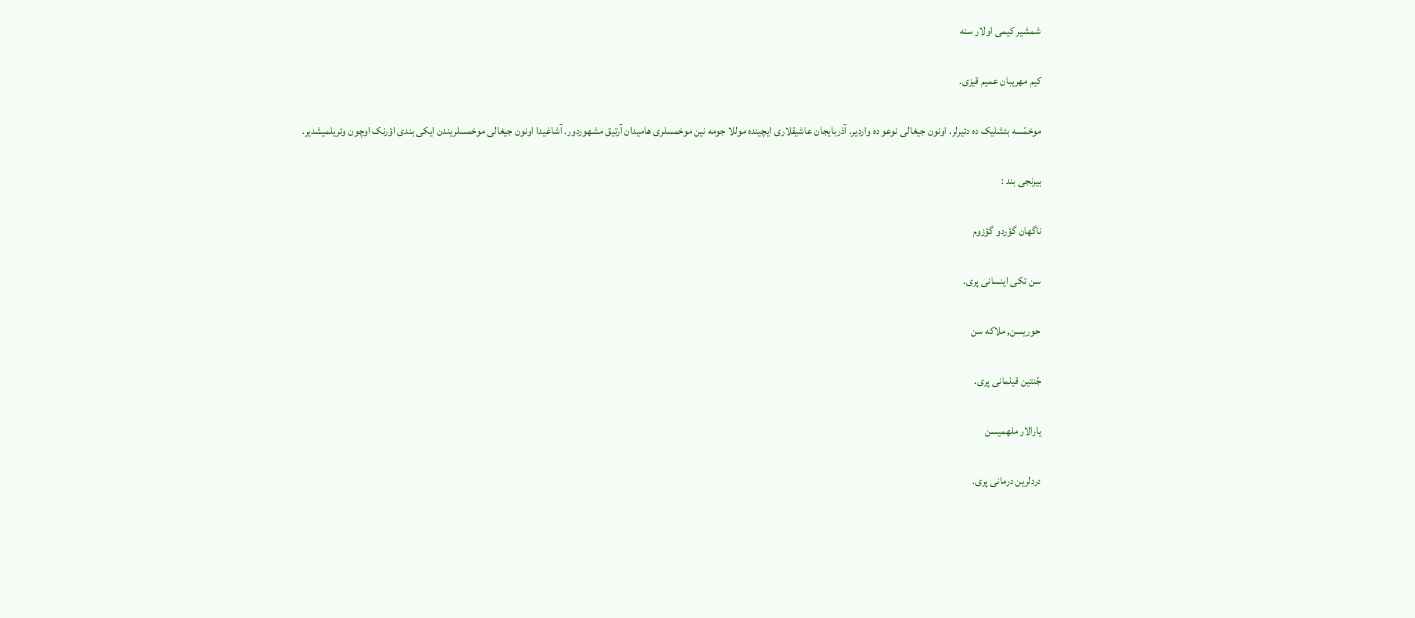شمشیر کیمی اولار سنه

کیم مهریبان عمیم قیزی.

موخمّسه بئشلیک ده دئیرلر. اونون جیغالی نوعو ده واردیر. آذربایجان عاشیقلاری ایچینده موللا جومه نین موخمسلری هامیدان آرتیق مشهوردور. آشاغیدا اونون جیغالی موخمسلریندن ایکی بندی اؤرنک اوچون وئریلمیشدیر.

بیرنجی بند :

ناگهان گؤردو گؤزوم

سن تکی اینسانی پری.

حوریسن, ملاکه سن

جّنتین قیلمانی پری.

یارالار ملهمیسن

دردلرین درمانی پری.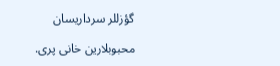گؤزللر سرداریسان

محبوبلارین خانی پری.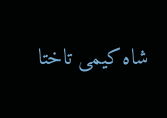شاه کیمی تاختا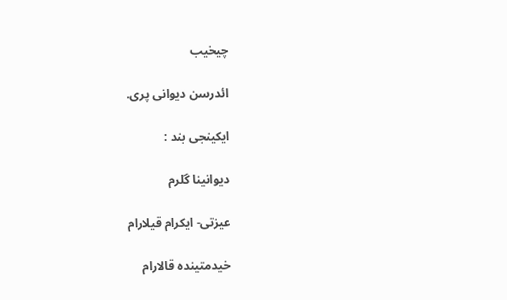چیخیب

ائدرسن دیوانی پری.

ایکینجی بند :

دیوانینا گلرم

عیزتی- ایکرام قیلارام

خیدمتینده قالارام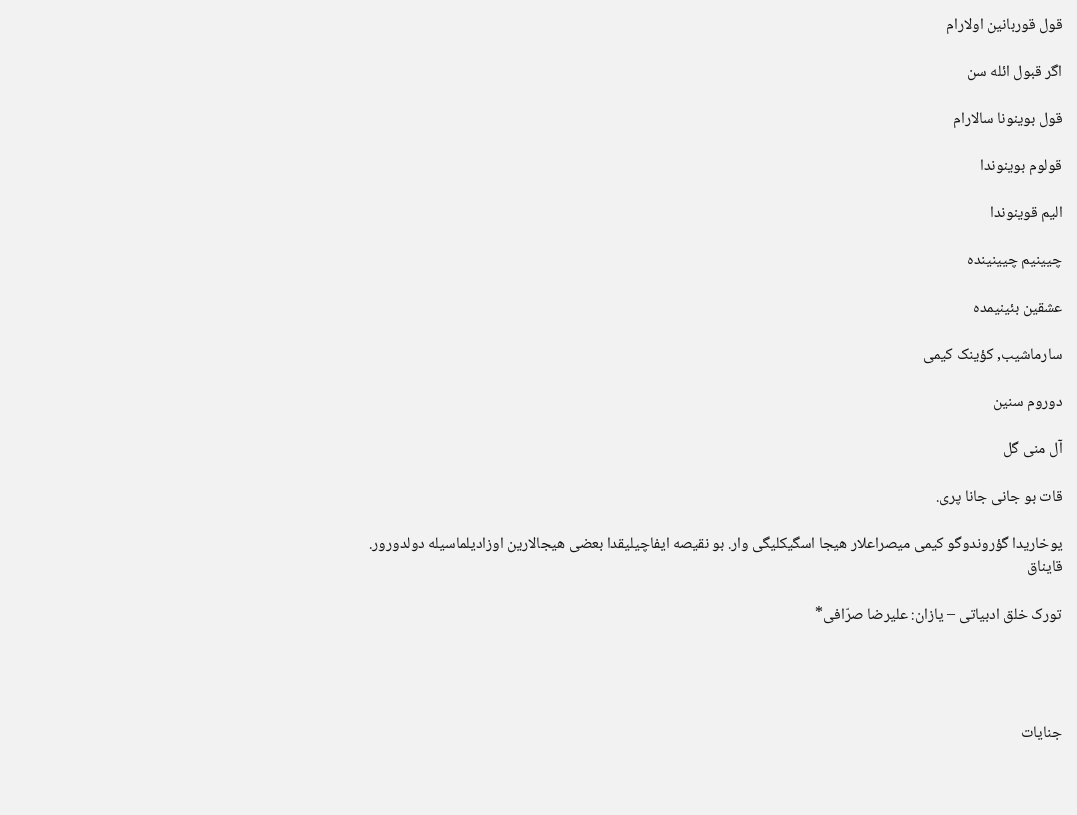قول قوربانین اولارام

اگر قبول ائله سن

قول بوینونا سالارام

قولوم بوینوندا

الیم قوینوندا

چیینیم چیینینده

عشقین بئینیمده

سارماشیب, کؤینک کیمی

دوروم سنین

آل منی گل

قات بو جانی جانا پری.

یوخاریدا گؤروندوگو کیمی میصراعلار هیجا اسگیکلیگی وار. بو نقیصه ایفاچیلیقدا بعضی هیجالارین اوزادیلماسیله دولدورور.
قایناق

تورک خلق ادبیاتی – یازان: علیرضا صرّافی*




جنایات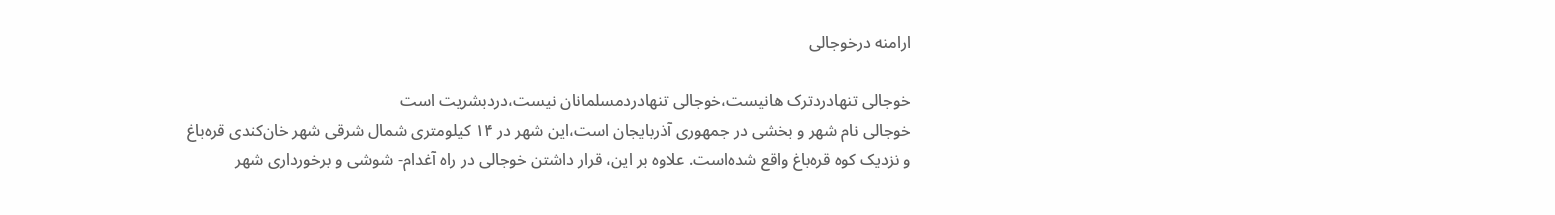ارامنه درخوجالی

خوجالی تنهادردترک هانیست،خوجالی تنهادردمسلمانان نیست،دردبشریت است
خوجالی نام شهر و بخشی در جمهوری آذربایجان است،این شهر در ۱۴ کیلومتری شمال شرقی شهر خان‌کندی قره‌باغ و نزدیک کوه قره‌باغ واقع شده‌است. علاوه بر این، قرار داشتن خوجالی در راه آغدام- شوشی و برخورداری شهر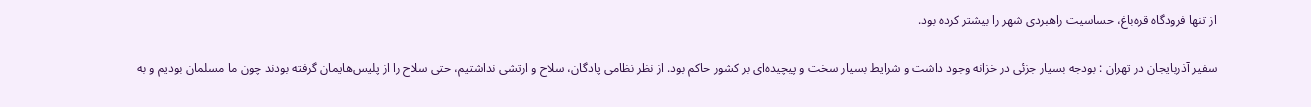از تنها فرودگاه قره‌باغ، حساسیت راهبردی شهر را بیشتر کرده بود.

سفیر آذربایجان در تهران : بودجه بسیار جزئی در خزانه وجود داشت و شرایط بسیار سخت و پیچیده‌ای بر کشور حاکم بود. از نظر نظامی پادگان، سلاح و ارتشی نداشتیم، حتی سلاح را از پلیس‌هایمان گرفته بودند چون ما مسلمان بودیم و به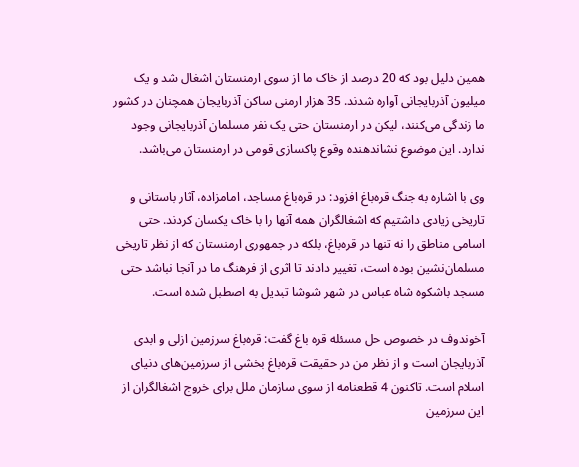همین دلیل بود که 20 درصد از خاک ما از سوی ارمنستان اشغال شد و یک میلیون آذربایجانی آواره شدند. 35 هزار ارمنی ساکن آذربایجان همچنان در کشور ما زندگی می‌کنند، لیکن در ارمنستان حتی یک نفر مسلمان آذربایجانی وجود ندارد. این موضوع نشاندهنده وقوع پاکسازی قومی در ارمنستان می‌باشد.

وی با اشاره به جنگ قره‌باغ افزود: در قره‌باغ مساجد، امامزاده، آثار باستانی و تاریخی زیادی داشتیم که اشغالگران همه آنها را با خاک یکسان کردند. حتی اسامی مناطق را نه تنها در قره‌باغ، بلکه در جمهوری ارمنستان که از نظر تاریخی مسلمان‌نشین بوده است، تغییر دادند تا اثری از فرهنگ ما در آنجا نباشد حتی مسجد باشکوه شاه عباس در شهر شوشا تبدیل به اصطبل شده است.

آخوندوف در خصوص حل مسئله قره باغ گفت: قره‌باغ سرزمین ازلی و ابدی آذربایجان است و از نظر من در حقیقت قره‌باغ بخشی از سرزمین‌های دنیای اسلام است. تاکنون 4 قطعنامه از سوی سازمان ملل برای خروج اشغالگران از این سرزمین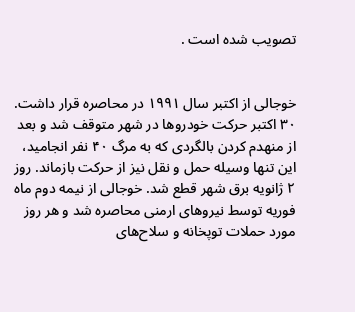تصویب شده است .


خوجالی از اکتبر سال ۱۹۹۱ در محاصره قرار داشت. ۳۰ اکتبر حرکت خودروها در شهر متوقف شد و بعد از منهدم کردن بالگردی که به مرگ ۴۰ نفر انجامید، این تنها وسیله حمل و نقل نیز از حرکت بازماند. روز ۲ ژانویه برق شهر قطع شد. خوجالی از نیمه دوم ماه فوریه توسط نیروهای ارمنی محاصره شد و هر روز مورد حملات توپخانه و سلاح‌های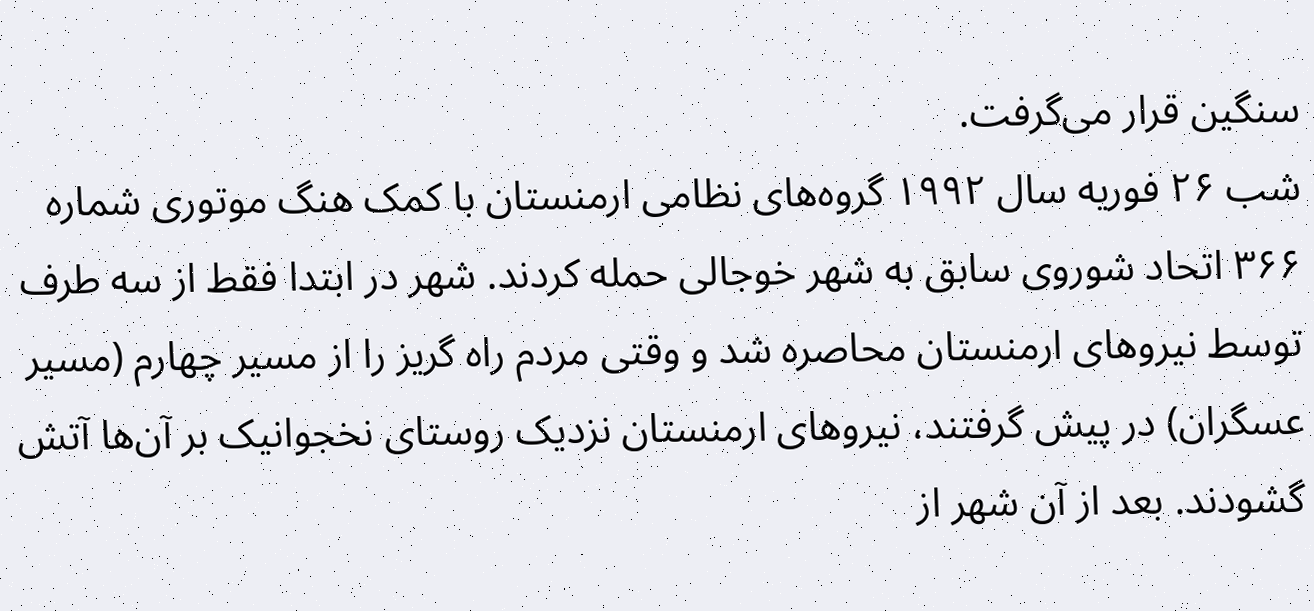سنگین قرار می‌گرفت.
شب ۲۶ فوریه سال ۱۹۹۲ گروه‌های نظامی ارمنستان با کمک هنگ موتوری شماره ۳۶۶ اتحاد شوروی سابق به شهر خوجالی حمله کردند. شهر در ابتدا فقط از سه طرف توسط نیروهای ارمنستان محاصره شد و وقتی مردم راه گریز را از مسیر چهارم (مسیر عسگران) در پیش گرفتند، نیروهای ارمنستان نزدیک روستای نخجوانیک بر آن‌ها آتش گشودند. بعد از آن شهر از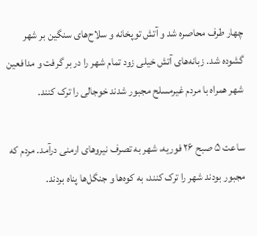چهار طرف محاصره شد و آتش توپخانه و سلاح‌های سنگین بر شهر گشوده شد. زبانه‌های آتش خیلی زود تمام شهر را در بر گرفت و مدافعین شهر همراه با مردم غیرمسلح مجبور شدند خوجالی را ترک کنند.

ساعت ۵ صبح ۲۶ فوریه، شهر به تصرف نیروهای ارمنی درآمد. مردم که مجبور بودند شهر را ترک کنند، به کوه‌ها و جنگل‌ها پناه بردند.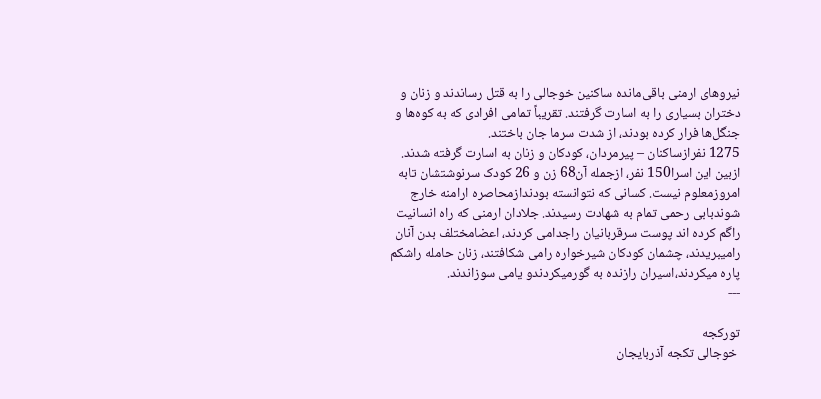نیروهای ارمنی باقی‌مانده ساکنین خوجالی را به قتل رساندند و زنان و دختران بسیاری را به اسارت گرفتند. تقریباً تمامی افرادی که به کوه‌ها و جنگل‌ها فرار کرده بودند، از شدت سرما جان باختند.
1275 نفرازساکنان – پیرمردان، کودکان و زنان به اسارت گرفته شدند. ازبین این اسرا150 نفر، ازجمله آن68 زن و 26 کودک سرنوشتشان تابه امروزمعلوم نیست. کسانی که نتوانسته بودندازمحاصره ارامنه خارج شوندبابی رحمی تمام به شهادت رسیدند. جلادان ارمنی که راه انسانیت راگم کرده اند پوست سرقربانیان راجدامی کردند، اعضامختلف بدن آنان رامیبریدند، چشمان کودکان شیرخواره رامی شکافتند، زنان حامله راشکم پاره میکردند،اسیران رازنده به گورمیکردندو یامی سوزاندند.
---

تورکجه
 خوجالی تکجه آذربایجان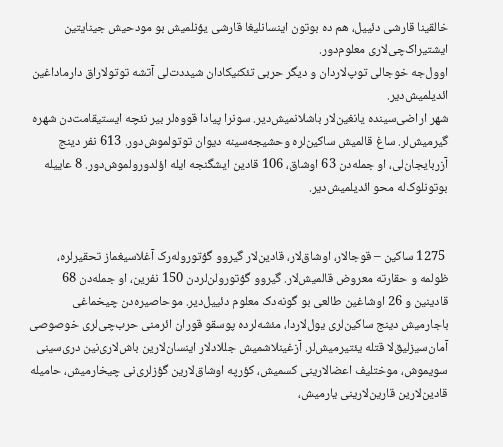خالقینا قارشی دئییل، هم ده بوتون اینسانلیغا قارشی یؤنلمیش بو مودحیش جینایتین ایشتیراک‌چی‌لاری معلوم‌دور.
اوول‌جه خوجا‌لی توپ‌لاردان و دیگر حربی تئکنیکا‌دان شیددت‌لی آتشه توتولا‌راق دارماداغین ائدیلمیش‌دیر.
شهر اراضی‌سینده یانغین‌لار باشلانمیش‌دیر. سونرا پیادا قووه‌لر بیر نئچه ایستیقامت‌دن شهره گیرمیش‌لر. ساغ قالمیش ساکین‌لره وحشیجه‌سینه دیوان توتولموش‌دور. 613 نفر دینج آزربایجان‌لی، او جمله‌دن 63 اوشاق، 106 قادین ایشگنجه ایله اؤلدورولموش‌دور. 8 عاییله بوتونلوک‌له محو ائدیلمیش‌دیر.


 1275 ساکین – قوجا‌لار، اوشاق‌لار، قادین‌لار گیروو گؤتوروله‌رک آغلاسیغماز تحقیرلره، ظولمه و حقارته معروض قالمیش‌لار. گیروو گؤتورولن‌لردن 150 نفرین، او جمله‌دن 68 قادینین و 26 اوشاغین طالعی بو گونه‌دک معلوم دئییل‌دیر. موحاصیره‌دن چیخماغی باجارمیش دینج ساکین‌لری یول‌لاردا، مئشه‌لرده پوسقو قوران ائرمنی حرب‌چی‌لری خوصوصی آمان‌سیزلیق‌لا قتله یئتیرمیش‌لر. آزغینلاشمیش جللادلار اینسان‌لارین باش‌لاری‌نین دری‌سینی سویموش، موختلیف اعضا‌لارینی کسمیش، کؤرپه اوشاق‌لارین گؤزلری‌نی چیخارمیش، حامیله قادین‌لارین قارین‌لارینی یارمیش،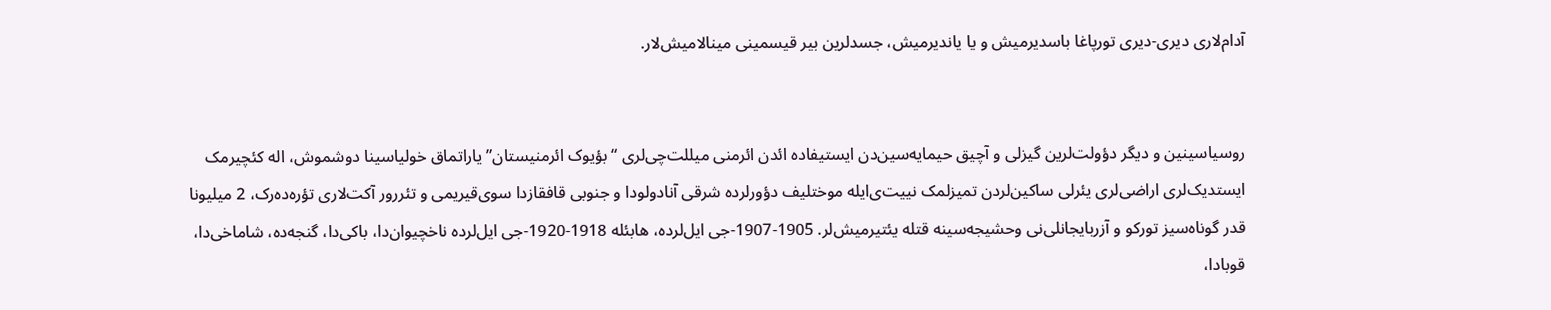آدام‌لاری دیری-دیری تورپاغا باسدیرمیش و یا یاندیرمیش، جسدلرین بیر قیسمینی مینالامیش‌لار.


روسیاسینین و دیگر دؤولت‌لرین گیزلی و آچیق حیمایه‌سین‌دن ایستیفاده ائدن ائرمنی میللت‌چی‌لری “بؤیوک ائرمنیستان” یاراتماق خولیاسینا دوشموش، اله کئچیرمک ایستدیک‌لری اراضی‌لری یئرلی ساکین‌لردن تمیزلمک نییت‌ی‌ایله موختلیف دؤورلرده شرقی آنادولودا و جنوبی قافقازدا سوی‌قیریمی و تئررور آکت‌لاری تؤره‌ده‌رک، 2 میلیونا قدر گوناه‌سیز تورکو و آزربایجانلی‌نی وحشیجه‌سینه قتله یئتیرمیش‌لر. 1905-1907-جی ایل‌لرده، هابئله 1918-1920-جی ایل‌لرده ناخچیوان‌دا، باکی‌دا، گنجه‌ده، شاماخی‌دا، قوبادا،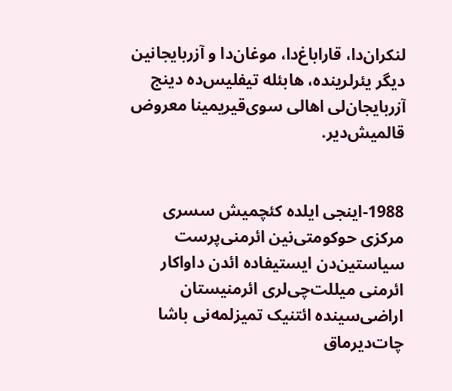لنکران‌دا، قاراباغ‌دا، موغان‌دا و آزربایجانین دیگر یئرلرینده، هابئله تیفلیس‌ده دینج آزربایجان‌لی اها‌لی سوی‌قیریمینا معروض قالمیش‌دیر.


1988-اینجی ایلده کئچمیش سسری مرکزی حوکومتی‌نین ائرمنی‌پرست سیاستین‌دن ایستیفاده ائدن داواکار ائرمنی میللت‌چی‌لری ائرمنیستان اراضی‌سینده ائتنیک تمیزلمه‌نی باشا چات‌دیرماق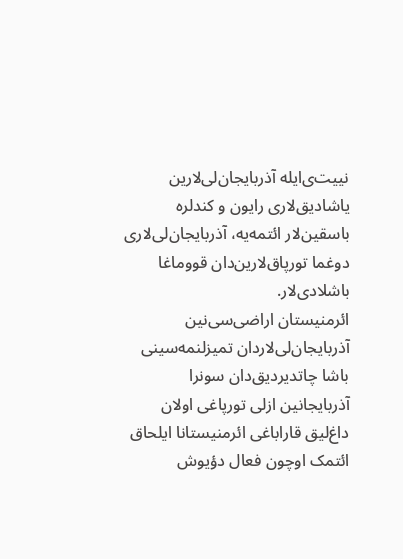نییت‌ی‌ایله آذربایجان‌لی‌لارین یاشادیق‌لاری رایون و کندلره باسقین‌لار ائتمه‌یه، آذربایجان‌لی‌لاری دوغما تورپاق‌لارین‌دان قووماغا باشلادی‌لار.
ائرمنیستان اراضی‌سی‌نین آذربایجان‌لی‌لاردان تمیزلنمه‌سینی باشا چاتدیردیق‌دان سونرا آذربایجانین از‌لی تورپاغی اولان داغ‌لیق قاراباغی ائرمنیستانا ایلحاق ائتمک اوچون فعال دؤیوش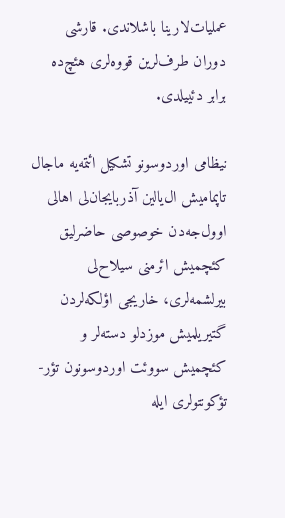عملیات‌لارینا باشلاندی. قارشی دوران طرف‌لرین قووه‌لری هئچ‌ده برابر دئییلدی.

نیظامی اوردوسونو تشکیل ائتمه‌یه ماجال تاپمامیش ال‌یالین آذربایجان‌لی اها‌لی اوول‌جه‌دن خوصوصی حاضرلیق کئچمیش ائرمنی سیلاح‌لی بیرلشمه‌لری، خاریجی اؤلکه‌لردن گتیریلمیش موزدلو دسته‌لر و کئچمیش سووئت اوردوسونون تؤر-تؤکونتولری ایله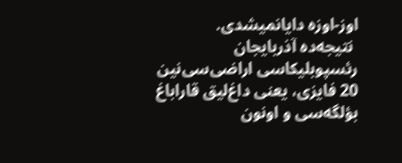اوز-اوزه دایانمیشدی.
 نتیجه‌ده آذربایجان رئسپوبلیکاسی اراضی‌سی‌نین 20 فایزی، یعنی داغ‌لیق قاراباغ بؤلگه‌سی و اونون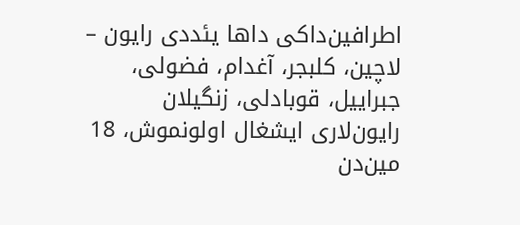اطرافین‌داکی داها یئددی رایون – لاچین، کلبجر، آغدام، فضولی، جبراییل، قوبادلی، زنگیلان رایون‌لاری ایشغال اولونموش، 18 مین‌دن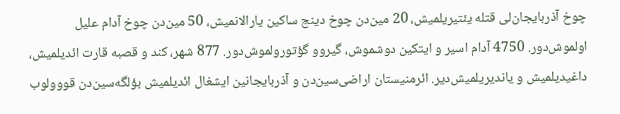چوخ آذربایجان‌لی قتله یئتیریلمیش، 20 مین‌دن چوخ دینج ساکین یارالانمیش، 50 مین‌دن چوخ آدام علیل اولموش‌دور. 4750 آدام اسیر و ایتکین دوشموش، گیروو گؤتورولموش‌دور. 877 شهر، کند و قصبه قارت ائدیلمیش، داغیدیلمیش و یاندیریلمیش‌دیر. ائرمنیستان اراضی‌سین‌دن و آذربایجانین ایشغال ائدیلمیش بؤلگه‌سین‌دن قووولوب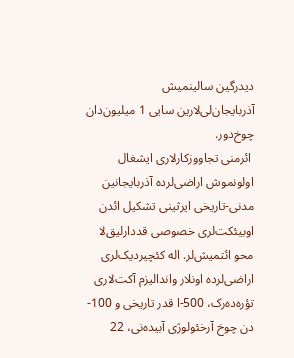دیدرگین سالینمیش آذربایجان‌لی‌لارین سایی 1 میلیون‌دان چوخ‌دور.
 ائرمنی تجاووزکارلاری ایشغال اولونموش اراضی‌لرده آذربایجانین مدنی-تاریخی ایرثینی تشکیل ائدن اوبیئکت‌لری خصوصی قددارلیق‌لا محو ائتمیش‌لر. اله کئچیردیک‌لری اراضی‌لرده اونلار واندالیزم آکت‌لاری تؤره‌ده‌رک، 500-ا قدر تاریخی و 100-دن چوخ آرخئولوژی آبیده‌نی، 22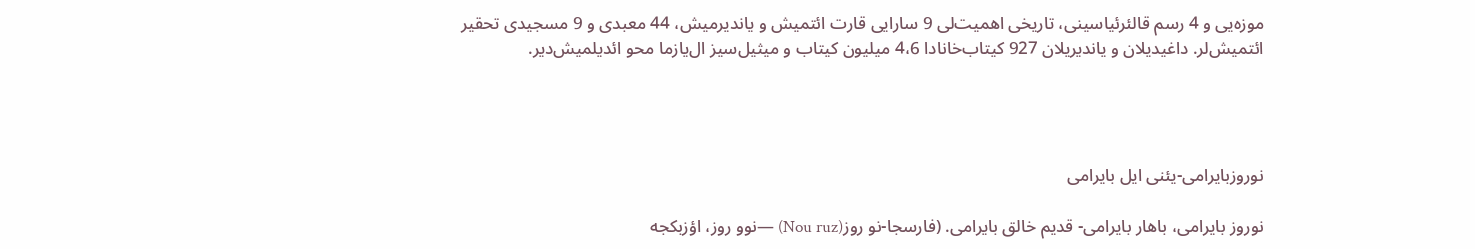موزه‌یی و 4 رسم قالئرئیاسینی، تاریخی اهمیت‌لی 9 سارایی قارت ائتمیش و یاندیرمیش، 44 معبدی و 9 مسجیدی تحقیر ائتمیش‌لر. داغیدیلان و یاندیریلان 927 کیتاب‌خانادا 4،6 میلیون کیتاب و میثیل‌سیز ال‌یازما محو ائدیلمیش‌دیر.




نوروزبایرامی-یئنی ایل بایرامی

نوروز بایرامی، باهار بایرامی- قدیم خالق بایرامی. (فارسجا-نو روز(Nou ruz) —نوو روز، اؤزبکجه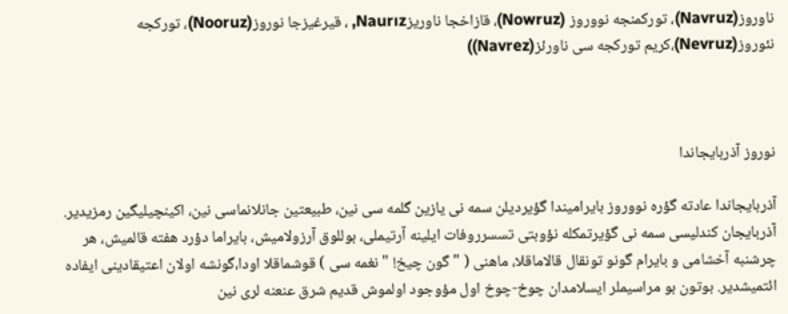ناوروز(Navruz)، تورکمنجه نووروز (Nowruz)، قازاخجا ناوریزNaurız, ، قیرغیزجا نوروز(Nooruz)، تورکجه نئوروز(Nevruz)،کریم تورکجه سی ناورئز(Navrez))



نوروز آذربایجاندا

آذربایجاندا عادته گؤره نووروز بایرامیندا گؤیردیلن سمه نی یازین گلمه سی نین، طبیعتین جانلانماسی نین، اکینچیلیگین رمزیدیر. آذربایجان کندلیسی سمه نی گؤیرتمکله نؤوبتی تسسرروفات ایلینه آرتیملی، بوللوق آرزولامیش، بایراما دؤرد هفته قالمیش، هر چرشنبه آخشامی و بایرام گونو تونقال قالاماقلا، ماهنی ( " گون چیخ! " نغمه سی ) قوشماقلا اودا،گونشه اولان اعتیقادینی ایفاده ائتمیشدیر. بوتون بو مراسیملر ایسلامدان چوخ-چوخ اول مؤوجود اولموش قدیم شرق عنعنه لری نین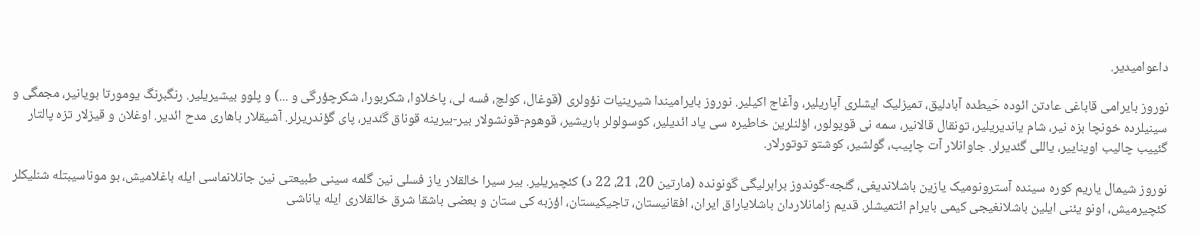داعوامیدیر.

نوروز بایرامی قاباغی عادتن ائوده حَیطده آبادلیق، تمیزلیک ایشلری آپاریلیر، وآغاج اکیلیر. نوروز بایرامیندا شیرینیات نؤولری (قوغال، کولچ، فسه لی، پاخلاوا، شکربورا، شکرچؤرگی و ...) و پلوو بیشیریلیر. رنگبرنگ یومورتا بویانیر، مجمگی و سینیلرده خونچا بزه نیر، شام یاندیریلیر، تونقال قالانیر، سمه نی قویولور، اؤلنلرین خاطیره سی یاد ائدیلیر، کوسولولر باریشیر، قوهوم-قونشولار بیر-بیرینه قوناق گئدیر، پای گؤندریرلر. آشیقلار باهاری مدح ائدیر. اوغلان و قیزلار تزه پالتار گئییب چالیب اویناییر، یاللی گئدیرلر. جاوانلار آت چاپیب، گولشیر، کوشتو توتورلار.

نوروز شیمال یاریم کوره سینده آسترونومیک یازین باشلاندیغی، گئجه-گوندوز برابرلیگی گونونده (مارتین 20، 21، 22 د) کئچیریلیر. بیر سیرا خالقلار یاز فسلی نین گلمه سینی طبیعتی نین جانلانماسی ایله باغلامیش، بو موناسیبتله شنلیکلر کئچیرمیش، اونو یئنی ایلین باشلانغیجی کیمی بایرام ائتمیشلر. قدیم زامانلاردان باشلایاراق ایران، افقانیستان، تاجیکیستان، اؤزبه کی ستان و بعضی باشقا شرق خالقلاری ایله یاناشی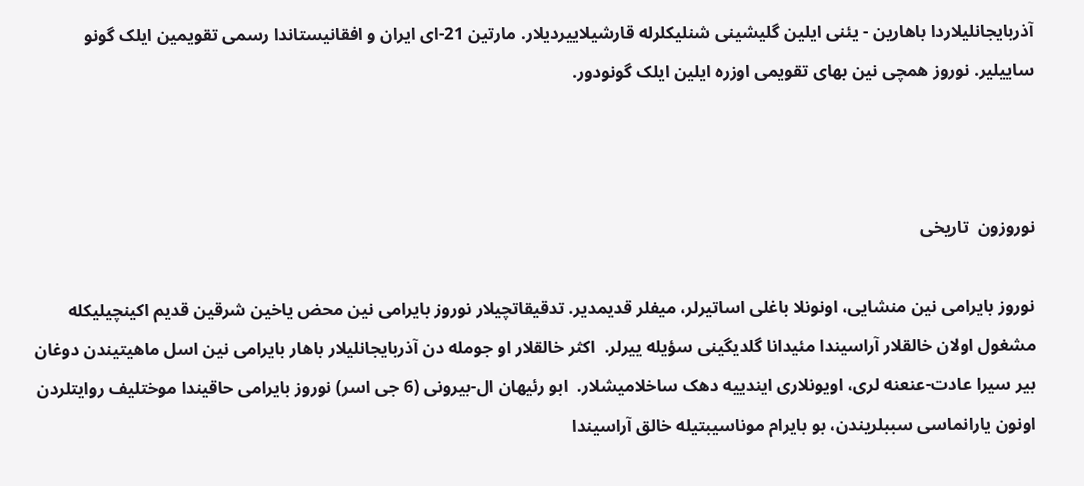آذربایجانلیلاردا باهارین - یئنی ایلین گلیشینی شنلیکلرله قارشیلاییردیلار. مارتین 21-ای ایران و افقانیستاندا رسمی تقویمین ایلک گونو ساییلیر. نوروز همچی نین بهای تقویمی اوزره ایلین ایلک گونودور.



نوروزون  تاریخی

نوروز بایرامی نین منشایی، اونونلا باغلی اساتیرلر، میفلر قدیمدیر. تدقیقاتچیلار نوروز بایرامی نین محض یاخین شرقین قدیم اکینچیلیکله مشغول اولان خالقلار آراسیندا مئیدانا گلدیگینی سؤیله ییرلر.  اکثر خالقلار او جومله دن آذربایجانلیلار باهار بایرامی نین اسل ماهیتیندن دوغان بیر سیرا عادت-عنعنه لری، اویونلاری ایندییه دهک ساخلامیشلار.  ابو رئیهان ال-بیرونی (6 جی اسر) نوروز بایرامی حاقیندا موختلیف روایتلردن اونون یارانماسی سببلریندن، بو بایرام موناسیبتیله خالق آراسیندا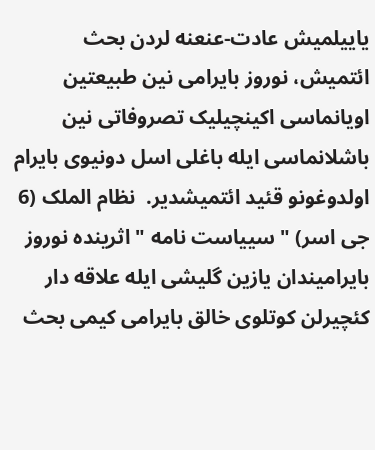یاییلمیش عادت-عنعنه لردن بحث ائتمیش، نوروز بایرامی نین طبیعتین اویانماسی اکینچیلیک تصروفاتی نین باشلانماسی ایله باغلی اسل دونیوی بایرام اولدوغونو قئید ائتمیشدیر.  نظام الملک (6 جی اسر) " سییاست نامه " اثرینده نوروز بایرامیندان یازین گلیشی ایله علاقه دار کئچیرلن کوتلوی خالق بایرامی کیمی بحث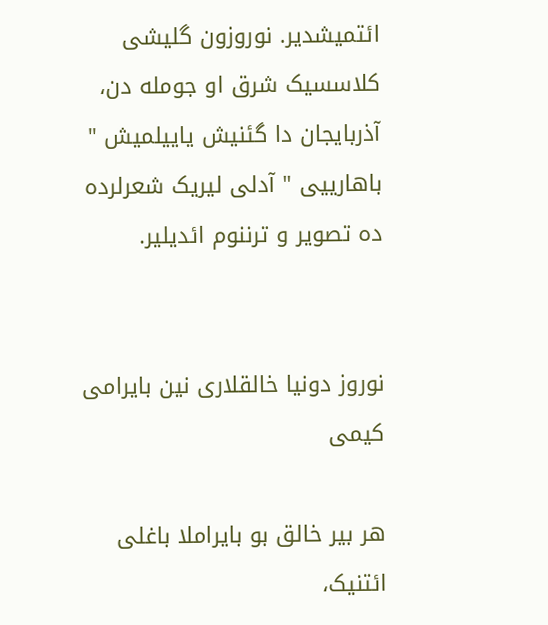ائتمیشدیر. نوروزون گلیشی کلاسسیک شرق او جومله دن، آذربایجان دا گئنیش یاییلمیش " باهارییی " آدلی لیریک شعرلرده ده تصویر و ترننوم ائدیلیر.


نوروز دونیا خالقلاری نین بایرامی کیمی

هر بیر خالق بو بایراملا باغلی ائتنیک،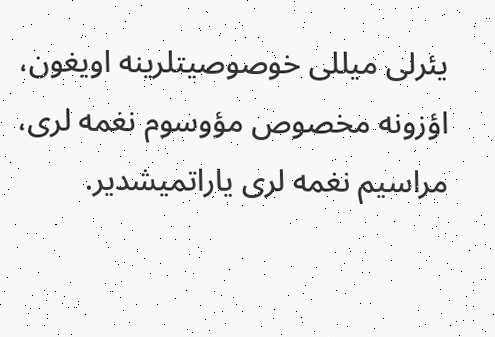یئرلی میللی خوصوصیتلرینه اویغون، اؤزونه مخصوص مؤوسوم نغمه لری، مراسیم نغمه لری یاراتمیشدیر.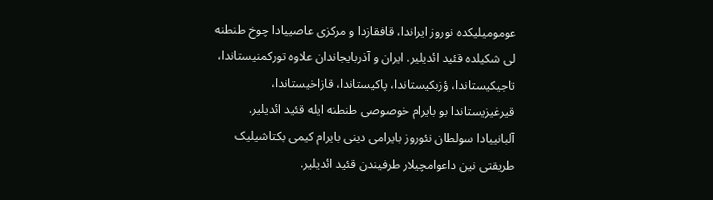عومومیلیکده نوروز ایراندا، قافقازدا و مرکزی عاصییادا چوخ طنطنه لی شکیلده قئید ائدیلیر. ایران و آذربایجاندان علاوه تورکمنیستاندا، تاجیکیستاندا، ؤزبکیستاندا، پاکیستاندا، قازاخیستاندا، قیرغیزیستاندا بو بایرام خوصوصی طنطنه ایله قئید ائدیلیر. آلبانییادا سولطان نئوروز بایرامی دینی بایرام کیمی بکتاشیلیک طریقتی نین داعوامچیلار طرفیندن قئید ائدیلیر.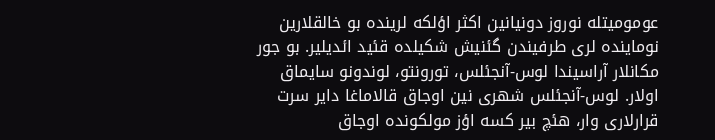عومومیتله نوروز دونیانین اکثر اؤلکه لرینده بو خالقلارین نوماینده لری طرفیندن گئنیش شکیلده قئید ائدیلیر. بو جور مکانلار آراسیندا لوس-آنجئلس، تورونتو، لوندونو سایماق اولار. لوس-آنجئلس شهری نین اوجاق قالاماغا دایر سرت قرارلاری وار، هئچ بیر کسه اؤز مولکونده اوجاق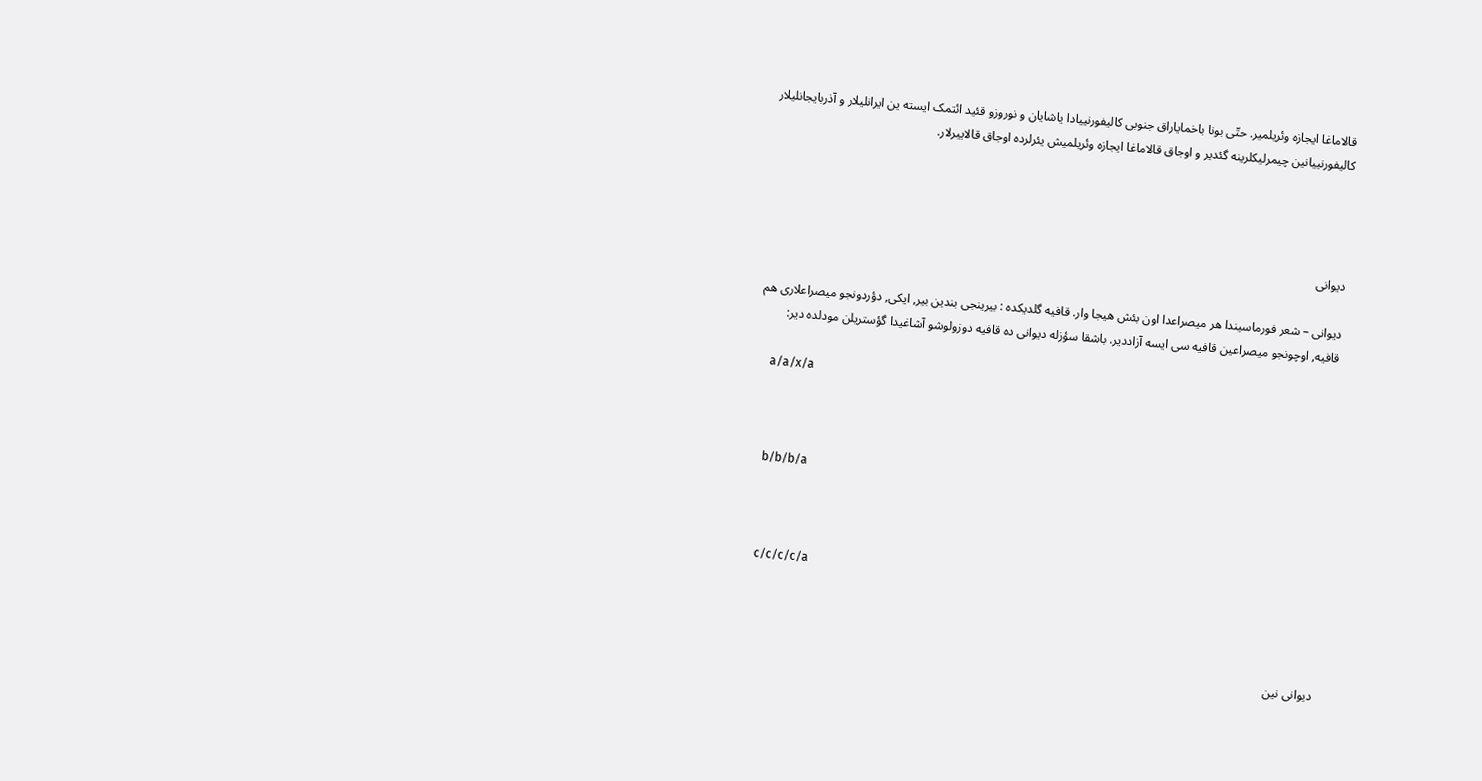قالاماغا ایجازه وئریلمیر. حتّی بونا باخمایاراق جنوبی کالیفورنییادا یاشایان و نوروزو قئید ائتمک ایسته ین ایرانلیلار و آذربایجانلیلار کالیفورنییانین چیمرلیکلرینه گئدیر و اوجاق قالاماغا ایجازه وئریلمیش یئرلرده اوجاق قالاییرلار.




دیوانی

دیوانی – شعر فورماسیندا هر میصراعدا اون بئش هیجا وار. قافیه گلدیکده : بیرینجی بندین بیر, ایکی, دؤردونجو میصراعلاری هم قافیه, اوچونجو میصراعین قافیه سی ایسه آزاددیر. باشقا سؤزله دیوانی ده قافیه دوزولوشو آشاغیدا گؤستریلن مودلده دیر:

    a/a/x/a



    b/b/b/a



    c/c/c/c/a



دیوانی نین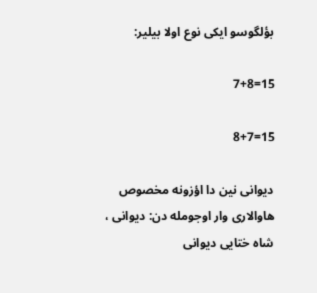بؤلگوسو ایکی نوع اولا بیلیر:

15=7+8

15=8+7

دیوانی نین دا اؤزونه مخصوص هاوالاری وار اوجومله دن: دیوانی ، شاه ختایی دیوانی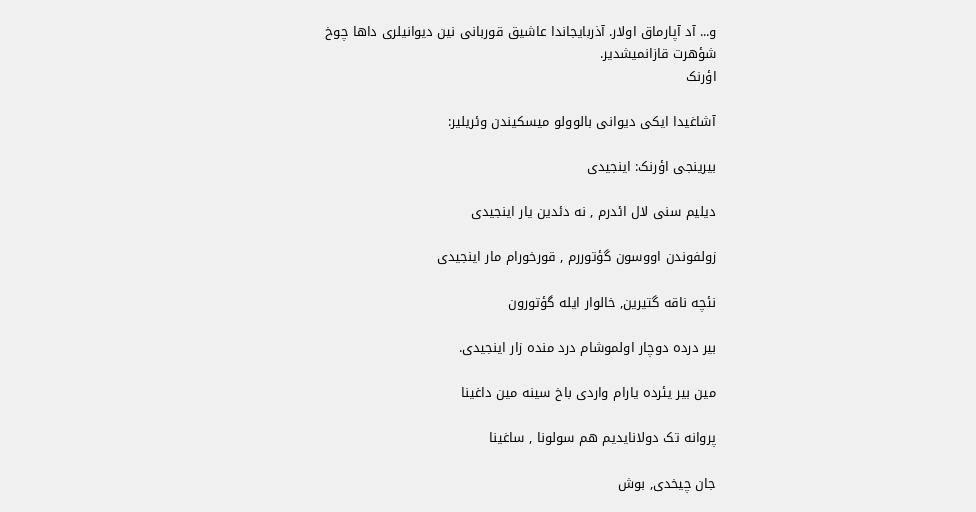و... آد آپارماق اولار. آذربایجاندا عاشیق قوربانی نین دیوانیلری داها چوخ شؤهرت قازانمیشدیر.
اؤرنک

آشاغیدا ایکی دیوانی بالوولو میسکیندن وئریلیر:

بیرینجی اؤرنک: اینجیدی

دیلیم سنی لال ائدرم , نه دئدین یار اینجیدی

زولفوندن اووسون گؤتوررم , قورخورام مار اینجیدی

نئچه ناقه گتیرین, خالوار ایله گؤتورون

بیر درده دوچار اولموشام درد منده زار اینجیدی.

مین بیر یئرده یارام واردی باخ سینه مین داغینا

پروانه تک دولانایدیم هم سولونا , ساغینا

جان چیخدی, بوش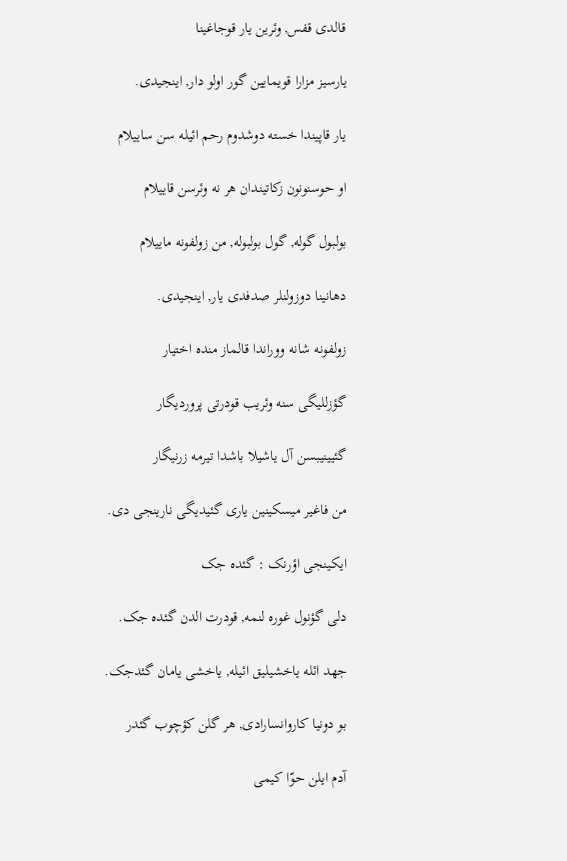قالدی قفس, وئرین یار قوجاغینا

یارسیز مزارا قویمایین گور اولو دار, اینجیدی.

یار قاپیندا خسته دوشدوم رحم ائیله سن ساییلام

او حوسنونون زکاتیندان هر نه وئرسن قاییلام

بولبول گوله, گول بولبوله, من زولفونه ماییلام

دهانینا دوزولنلر صدفدی یار, اینجیدی.

زولفونه شانه ووراندا قالماز منده اختیار

گؤزللیگی سنه وئریب قودرتی پروردیگار

گئیینیبسن آل یاشیلا باشدا تیرمه زرنیگار

من فاغیر میسکینین یاری گئیدیگی نارینجی دی.

ایکینجی اؤرنک : گئده جک

دلی گؤنول غوره لنمه, قودرت الدن گئده جک.

جهد ائله یاخشیلیق ائیله, یاخشی یامان گئدجک.

بو دونیا کاروانسارادی, هر گلن کؤچوب گئدر

آدم ایلن حوّا کیمی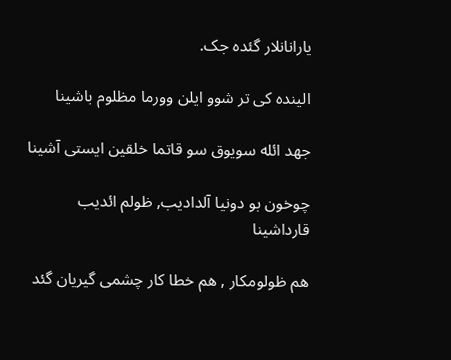یارانانلار گئده جک.

الینده کی تر شوو ایلن وورما مظلوم باشینا

جهد ائله سویوق سو قاتما خلقین ایستی آشینا

چوخون بو دونیا آلدادیب, ظولم ائدیب قارداشینا

هم ظولومکار , هم خطا کار چشمی گیریان گئد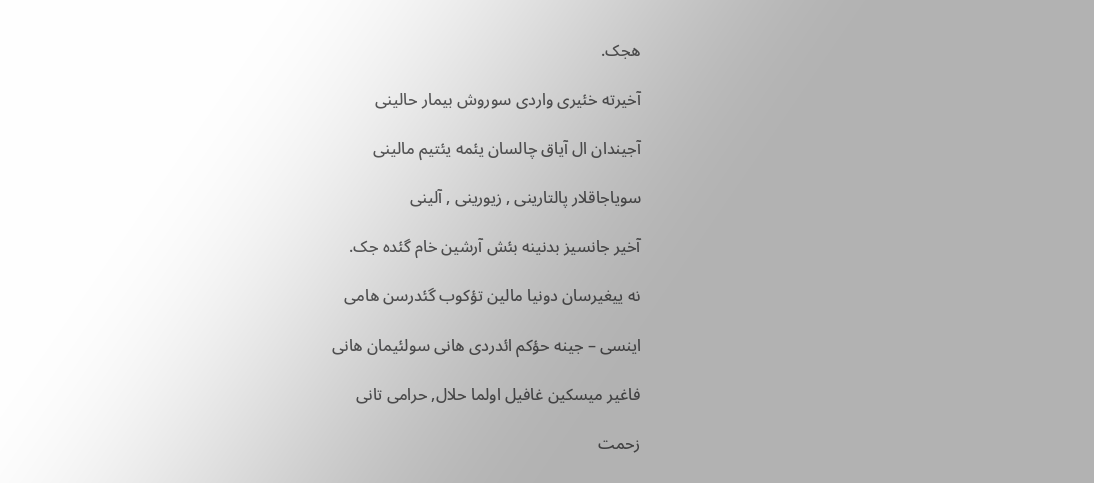هجک.

آخیرته خئیری واردی سوروش بیمار حالینی

آجیندان ال آیاق چالسان یئمه یئتیم مالینی

سویاجاقلار پالتارینی , زیورینی , آلینی

آخیر جانسیز بدنینه بئش آرشین خام گئده جک.

نه ییغیرسان دونیا مالین تؤکوب گئدرسن هامی

اینسی – جینه حؤکم ائدردی هانی سولئیمان هانی

فاغیر میسکین غافیل اولما حلال, حرامی تانی

زحمت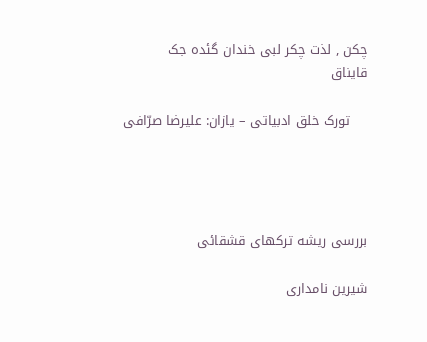چکن , لذت چکر لبی خندان گئده جک
قایناق

    تورک خلق ادبیاتی – یازان: علیرضا صرّافی




بررسی ریشه ترکهای قشقائی

شیرین نامداری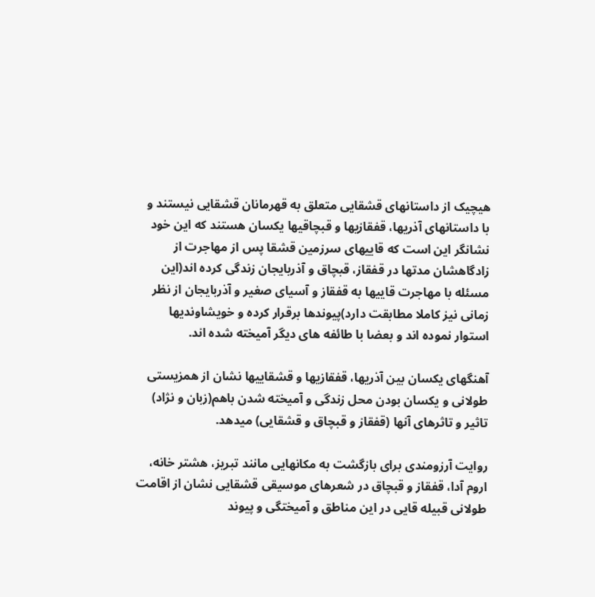هیچیک از داستانهای قشقایی متعلق به قهرمانان قشقایی نیستند و با داستانهای آذریها، قفقازیها و قبچاقیها یکسان هستند که این خود نشانگر این است که قاییهای سرزمین قشقا پس از مهاجرت از زادگاهشان مدتها در قفقاز، قبچاق و آذربایجان زندگی کرده اند(این مسئله با مهاجرت قاییها به قفقاز و آسیای صغیر و آذربایجان از نظر زمانی نیز کاملا مطابقت دارد)پیوندها برقرار کرده و خویشاوندیها استوار نموده اند و بعضا با طائفه های دیگر آمیخته شده اند.

آهنگهای یکسان بین آذریها، قفقازیها و قشقاییها نشان از همزیستی طولانی و یکسان بودن محل زندگی و آمیخته شدن باهم(زبان و نژاد) تاثیر و تاثرهای آنها (قفقاز و قبچاق و قشقایی) میدهد.

روایت آرزومندی برای بازگشت به مکانهایی مانند تبریز، هشتر خانه، اروم آدا، قفقاز و قبچاق در شعرهای موسیقی قشقایی نشان از اقامت طولانی قبیله قایی در این مناطق و آمیختگی و پیوند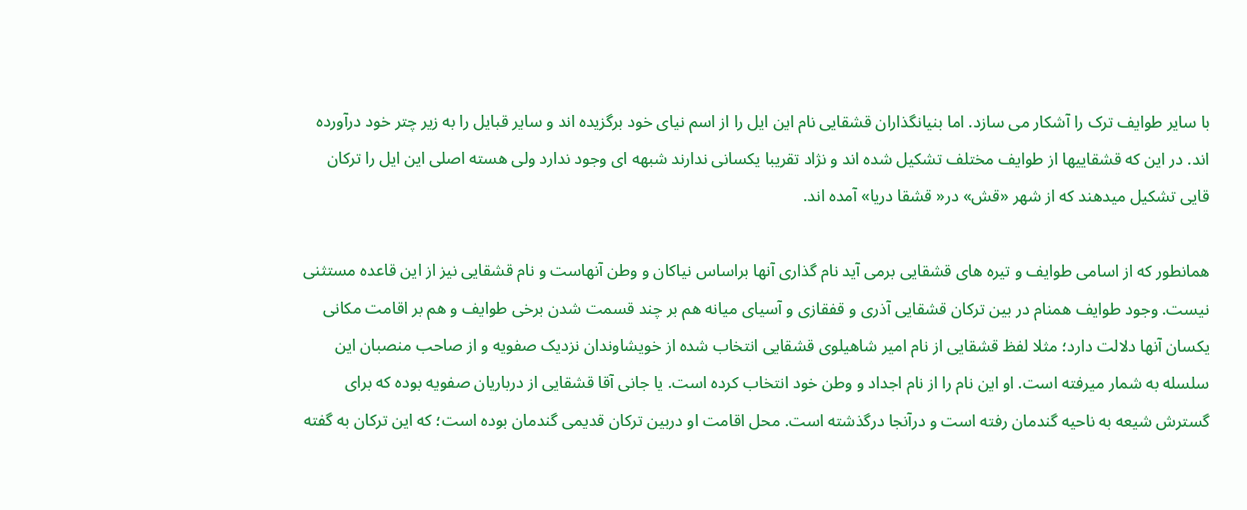با سایر طوایف ترک را آشکار می سازد. اما بنیانگذاران قشقایی نام این ایل را از اسم نیای خود برگزیده اند و سایر قبایل را به زیر چتر خود درآورده اند. در این که قشقاییها از طوایف مختلف تشکیل شده اند و نژاد تقریبا یکسانی ندارند شبهه ای وجود ندارد ولی هسته اصلی این ایل را ترکان قایی تشکیل میدهند که از شهر «قش» در« قشقا دریا» آمده اند.

همانطور که از اسامی طوایف و تیره های قشقایی برمی آید نام گذاری آنها براساس نیاکان و وطن آنهاست و نام قشقایی نیز از این قاعده مستثنی نیست. وجود طوایف همنام در بین ترکان قشقایی آذری و قفقازی و آسیای میانه هم بر چند قسمت شدن برخی طوایف و هم بر اقامت مکانی یکسان آنها دلالت دارد؛ مثلا لفظ قشقایی از نام امیر شاهیلوی قشقایی انتخاب شده از خویشاوندان نزدیک صفویه و از صاحب منصبان این سلسله به شمار میرفته است. او این نام را از نام اجداد و وطن خود انتخاب کرده است. یا جانی آقا قشقایی از درباریان صفویه بوده که برای گسترش شیعه به ناحیه گندمان رفته است و درآنجا درگذشته است. محل اقامت او دربین ترکان قدیمی گندمان بوده است؛ که این ترکان به گفته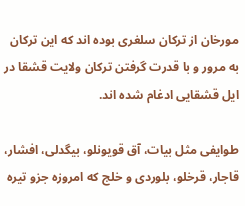مورخان از ترکان سلغری بوده اند که این ترکان به مرور و با قدرت گرفتن ترکان ولایت قشقا در ایل قشقایی ادغام شده اند.

طوایفی مثل بیات، آق قویونلو، بیگدلی، افشار، قاجار، قرخلو، بلوردی و خلج که امروزه جزو تیره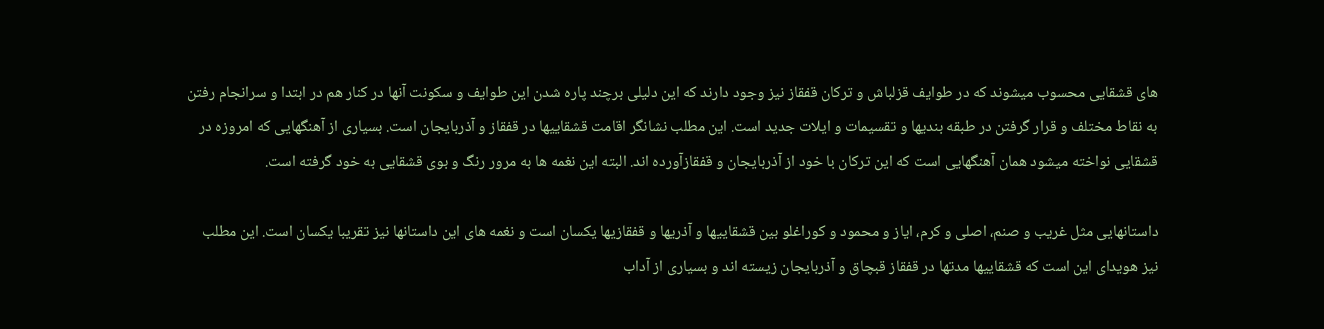های قشقایی محسوب میشوند که در طوایف قزلباش و ترکان قفقاز نیز وجود دارند که این دلیلی برچند پاره شدن این طوایف و سکونت آنها در کنار هم در ابتدا و سرانجام رفتن به نقاط مختلف و قرار گرفتن در طبقه بندیها و تقسیمات و ایلات جدید است. این مطلب نشانگر اقامت قشقاییها در قفقاز و آذربایجان است. بسیاری از آهنگهایی که امروزه در قشقایی نواخته میشود همان آهنگهایی است که این ترکان با خود از آذربایجان و قفقازآورده اند. البته این نغمه ها به مرور رنگ و بوی قشقایی به خود گرفته است.

داستانهایی مثل غریب و صنم، اصلی و کرم، ایاز و محمود و کوراغلو بین قشقاییها و آذریها و قفقازیها یکسان است و نغمه های این داستانها نیز تقریبا یکسان است. این مطلب نیز هویدای این است که قشقاییها مدتها در قفقاز قبچاق و آذربایجان زیسته اند و بسیاری از آداب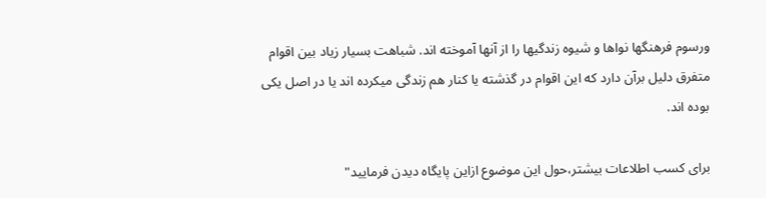ورسوم فرهنگها نواها و شیوه زندگیها را از آنها آموخته اند. شباهت بسیار زیاد بین اقوام متفرق دلیل برآن دارد که این اقوام در گذشته یا کنار هم زندگی میکرده اند یا در اصل یکی بوده اند.

برای کسب اطلاعات بیشتر،حول این موضوع ازاین پایگاه دیدن فرمایید"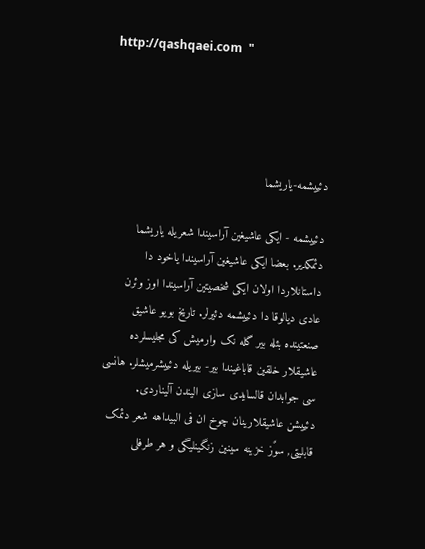http://qashqaei.com  "




دئییشمه-یاریشما

دئییشمه - ایکی عاشیغین آراسیندا شعریله یاریشما دئمکدیر. بعضا ایکی عاشیغین آراسیندا یاخود دا داستانلاردا اولان ایکی شخصیتین آراسیندا اوز وئرن عادی دیالوقا دا دئییشمه دئیرلر. تاریخ بویو عاشیق صنعتینده بئله بیر گله نک وارمیش کی مجلیسلرده عاشیقلار خلقین قاباغیندا بیر- بیریله دئییشرمیشلر. هانسی سی جوابدان قالسایدی سازی الیندن آلیناردی.
دئییشن عاشیقلارینان چوخ ان فی البیداهه شعر دئمک قابلیتی, سوًز خزینه سینین زنگینلیگی و هر طرفلی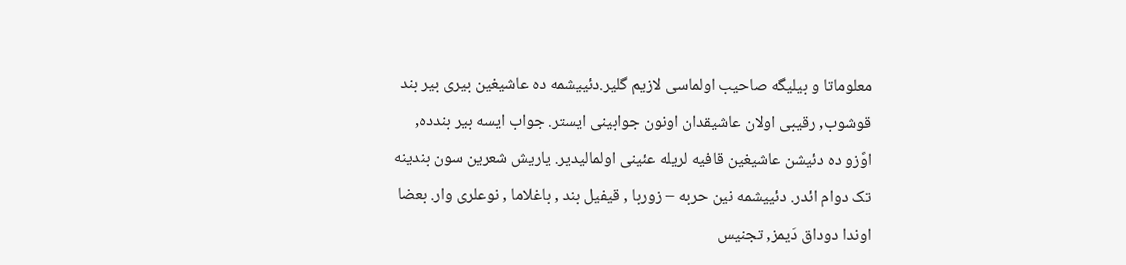معلوماتا و بیلیگه صاحیب اولماسی لازیم گلیر.دئییشمه ده عاشیغین بیری بیر بند قوشوب, رقیبی اولان عاشیقدان اونون جوابینی ایستر. جواب ایسه بیر بندده, اوًزو ده دئیشن عاشیغین قافیه لریله عئینی اولمالیدیر. یاریش شعرین سون بندینه تک دوام ائدر. دئییشمه نین حربه – زوربا , قیفیل بند , باغلاما , نوعلری وار. بعضا اوندا دوداق دَیمز, تجنیس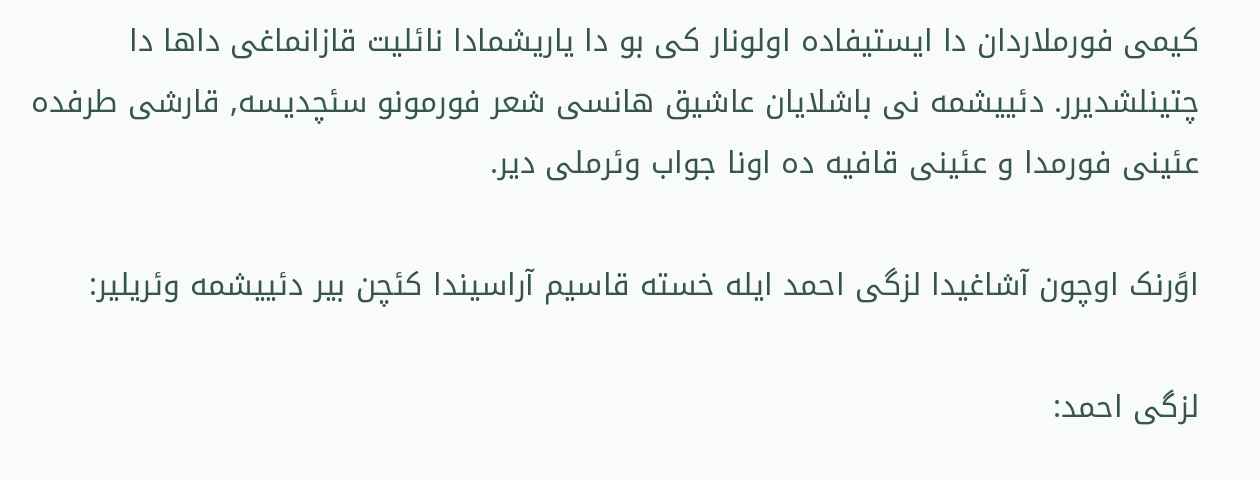کیمی فورملاردان دا ایستیفاده اولونار کی بو دا یاریشمادا نائلیت قازانماغی داها دا چتینلشدیرر. دئییشمه نی باشلایان عاشیق هانسی شعر فورمونو سئچدیسه, قارشی طرفده عئینی فورمدا و عئینی قافیه ده اونا جواب وئرملی دیر.

اوًرنک اوچون آشاغیدا لزگی احمد ایله خسته قاسیم آراسیندا کئچن بیر دئییشمه وئریلیر:

لزگی احمد: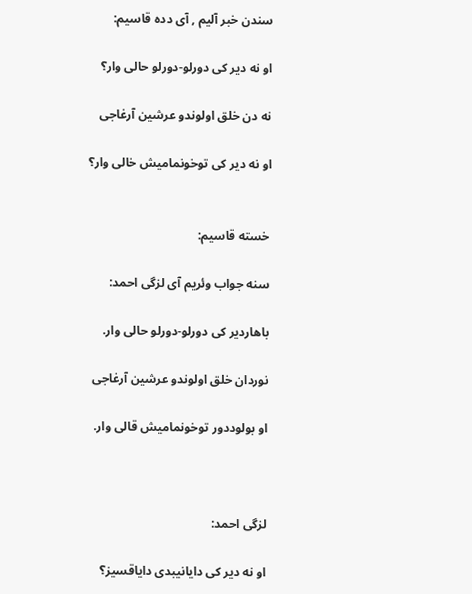سندن خبر آلیم , آی دده قاسیم:

او نه دیر کی دورلو-دورلو حالی وار؟

نه دن خلق اولوندو عرشین آرغاجی

او نه دیر کی توخونمامیش خالی وار؟


خسته قاسیم:

سنه جواب وئریم آی لزگی احمد:

باهاردیر کی دورلو-دورلو حالی وار.

نوردان خلق اولوندو عرشین آرغاجی

او بولوددور توخونمامیش قالی وار.



لزگی احمد:

او نه دیر کی دایانیبدی دایاقسیز؟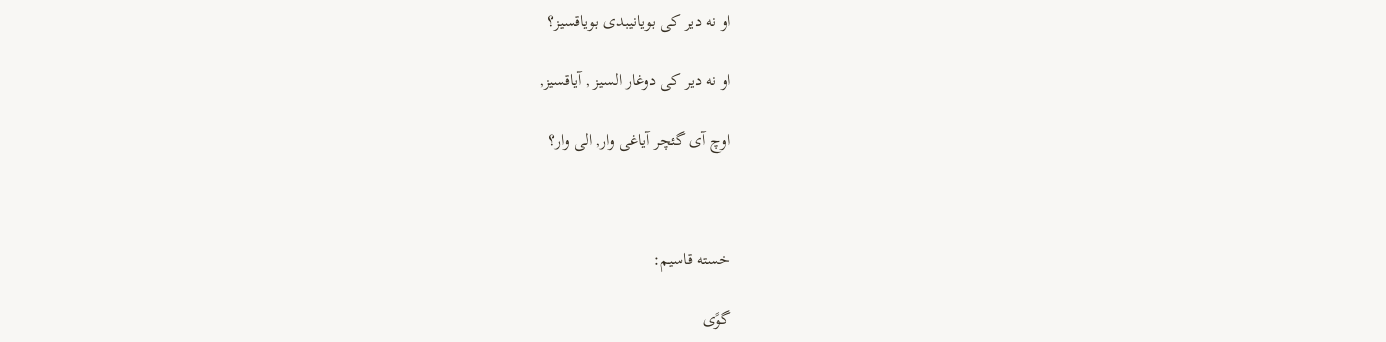او نه دیر کی بویانیبدی بویاقسیز؟

او نه دیر کی دوغار السیز , آیاقسیز,

اوچ آی گئچر آیاغی وار, الی وار؟



خسته قاسیم:

گوًی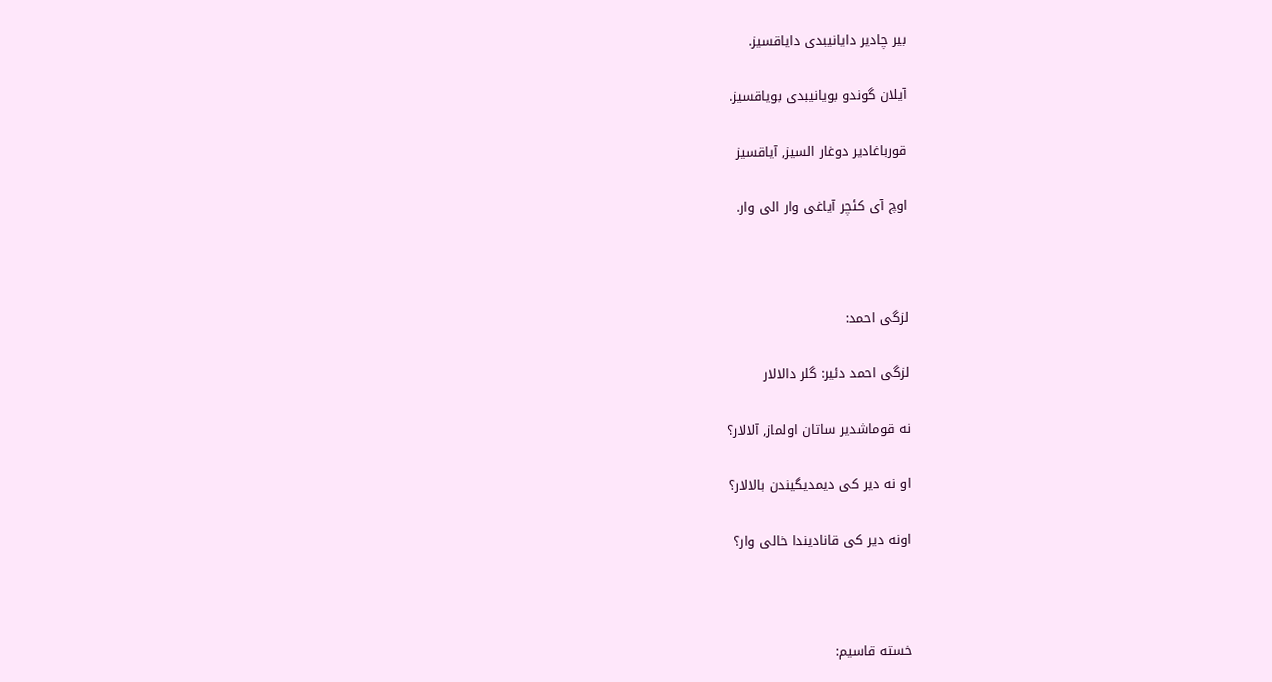بیر چادیر دایانیبدی دایاقسیز.

آیلان گوندو بویانیبدی بویاقسیز.

قورباغادیر دوغار السیز, آیاقسیز

اوچ آی کئچر آیاغی وار الی وار.



لزگی احمد:

لزگی احمد دئیر: گلر دالالار

نه قوماشدیر ساتان اولماز, آلالار؟

او نه دیر کی دیمدیگیندن بالالار؟

اونه دیر کی قانادیندا خالی وار؟



خسته قاسیم: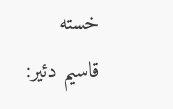خسته قاسیم دئیر: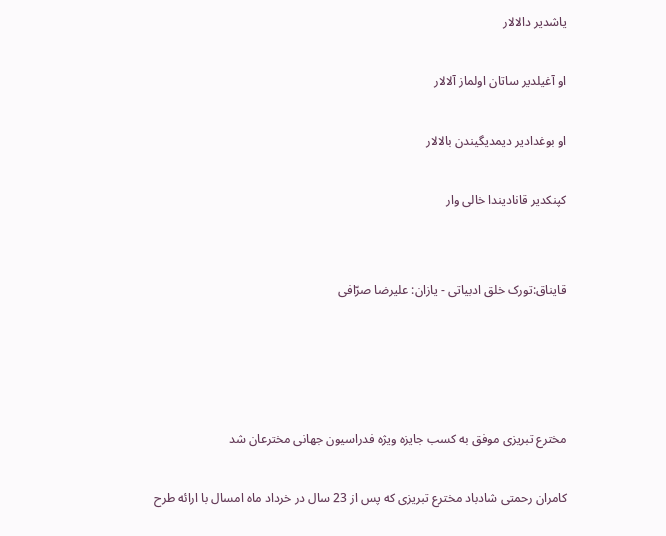یاشدیر دالالار

او آغیلدیر ساتان اولماز آلالار

او بوغدادیر دیمدیگیندن بالالار

کپنکدیر قانادیندا خالی وار


قایناق:تورک خلق ادبیاتی - یازان: علیرضا صرّافی




مخترع تبریزی موفق به کسب جایزه ویژه فدراسیون جهانی مخترعان شد

کامران رحمتی شادباد مخترع تبریزی که پس از 23 سال در خرداد ماه امسال با ارائه طرح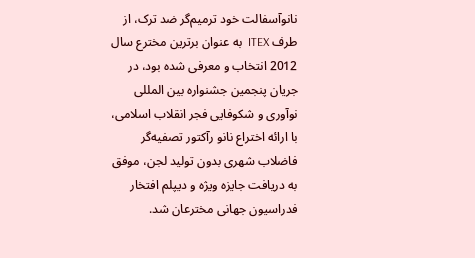نانوآسفالت خود ترمیم‌گر ضد ترک، از طرف ITEX  به عنوان برترین مخترع سال 2012 انتخاب و معرفی شده بود، در جریان پنجمین جشنواره بین المللی نوآوری و شکوفایی فجر انقلاب اسلامی، با ارائه اختراع نانو رآکتور تصفیه‌گر فاضلاب شهری بدون تولید لجن، موفق به دریافت جایزه ویژه و دیپلم افتخار فدراسیون جهانی مخترعان شد.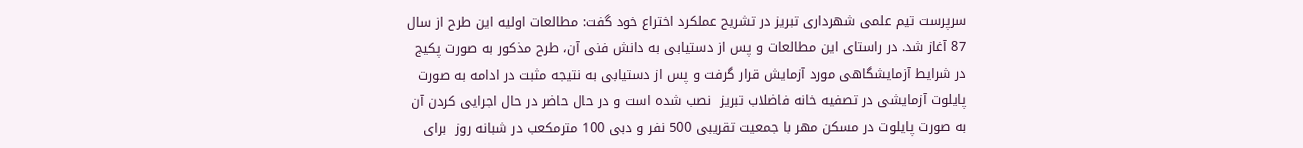سرپرست تیم علمی شهرداری تبریز در تشریح عملکرد اختراع خود گفت: مطالعات اولیه این طرح از سال 87 آغاز شد. در راستای این مطالعات و پس از دستیابی به دانش فنی آن، طرح مذکور به صورت پکیج در شرایط آزمایشگاهی مورد آزمایش قرار گرفت و پس از دستیابی به نتیجه مثبت در ادامه به صورت پایلوت آزمایشی در تصفیه خانه فاضلاب تبریز  نصب شده است و در حال حاضر در حال اجرایی کردن آن به صورت پایلوت در مسکن مهر با جمعیت تقریبی 500 نفر و دبی 100 مترمکعب در شبانه‌ روز  برای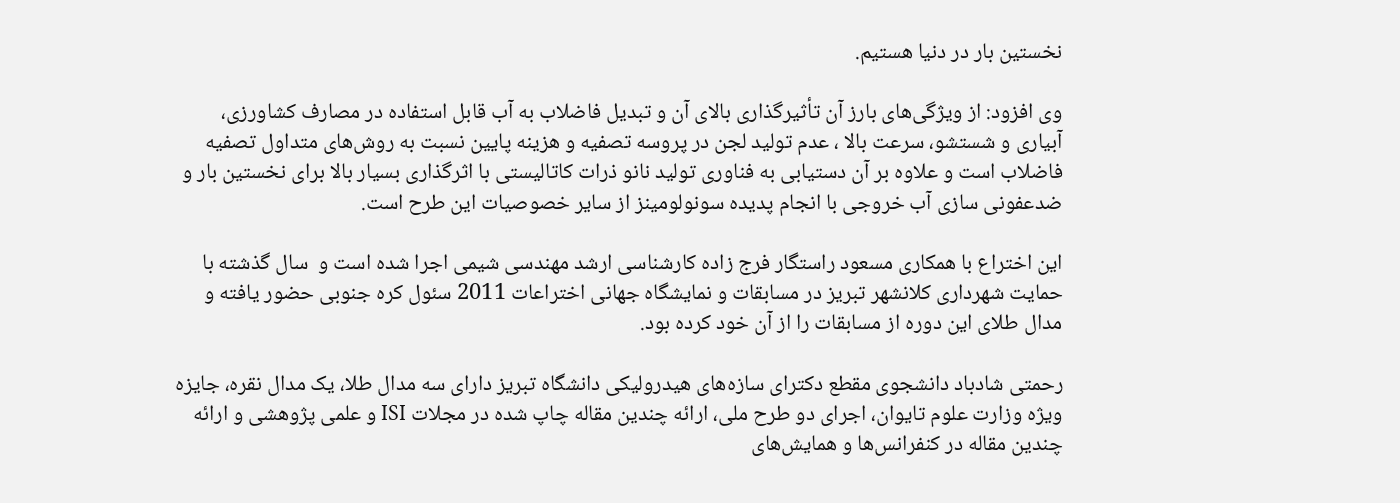نخستین بار در دنیا هستیم.

وی افزود: از ویژگی‌های بارز آن تأثیرگذاری بالای آن و تبدیل فاضلاب به آب قابل استفاده در مصارف کشاورزی، آبیاری و شستشو، سرعت بالا ، عدم تولید لجن در پروسه تصفیه و هزینه پایین نسبت به روش‌های متداول تصفیه فاضلاب است و علاوه بر آن دستیابی به فناوری تولید نانو ذرات کاتالیستی با اثرگذاری بسیار بالا برای نخستین بار و ضدعفونی سازی آب خروجی با انجام پدیده سونولومینز از سایر خصوصیات این طرح است.

این اختراع با همکاری مسعود راستگار فرج زاده کارشناسی ارشد مهندسی شیمی اجرا شده است و  سال گذشته با حمایت شهرداری کلانشهر تبریز در مسابقات و نمایشگاه جهانی اختراعات 2011 سئول کره جنوبی حضور یافته و مدال طلای این دوره از مسابقات را از آن خود کرده بود.

رحمتی شادباد دانشجوی مقطع دکترای سازه‌های هیدرولیکی دانشگاه تبریز دارای سه مدال طلا، یک مدال نقره، جایزه ویژه وزارت علوم تایوان، اجرای دو طرح ملی، ارائه چندین مقاله چاپ شده در مجلات ISI و علمی پژوهشی و ارائه چندین مقاله در کنفرانس‌ها و همایش‌های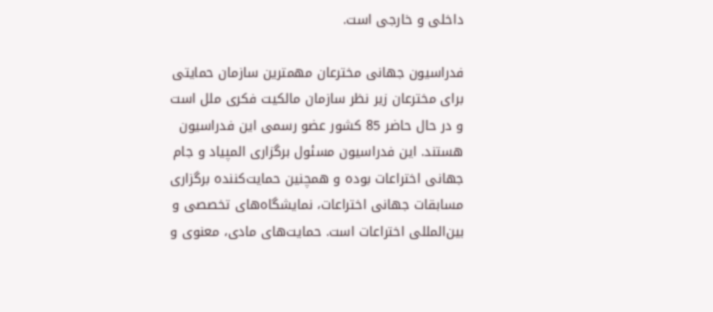داخلی و خارجی است.

فدراسیون جهانی مخترعان مهمترین سازمان حمایتی برای مخترعان زیر نظر سازمان مالکیت فکری ملل است و در حال حاضر 85 کشور عضو رسمی این فدراسیون هستند. این فدراسیون مسئول برگزاری المپیاد و جام جهانی اختراعات بوده و همچنین حمایت‌کننده برگزاری مسابقات جهانی اختراعات، نمایشگاه‌های تخصصی و بین‌المللی اختراعات است. حمایت‌های مادی، معنوی و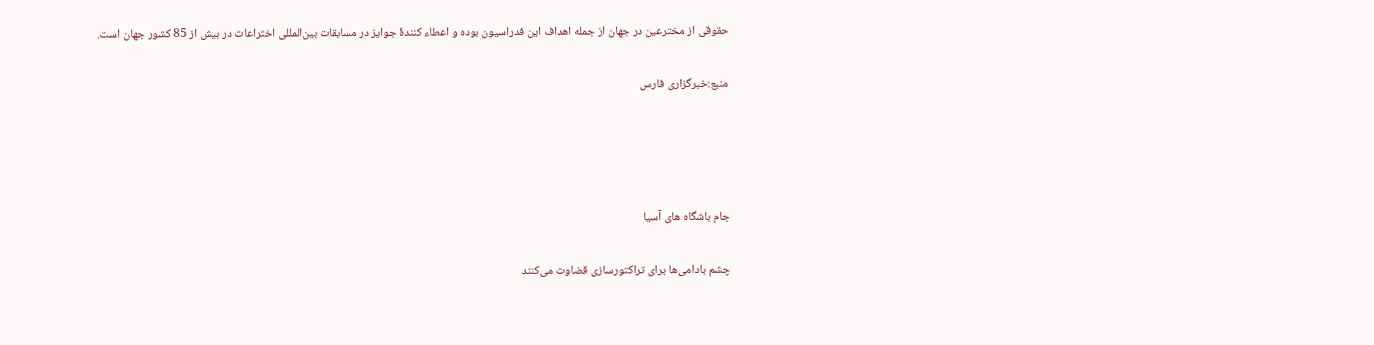حقوقی از مخترعین در جهان از جمله اهداف این فدراسیون بوده و اعطاء کنندۀ جوایز در مسابقات بین‌المللی اختراعات در بیش از 85 کشور جهان است.

منبع:خبرگزاری فارس




جام باشگاه های آسیا

چشم بادامی‌ها برای تراکتورسازی قضاوت می‌کنند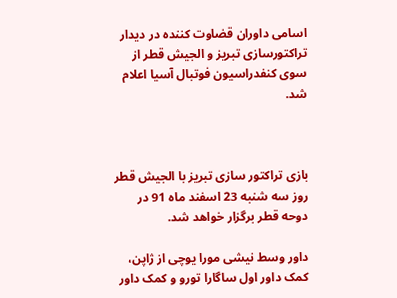اسامی داوران قضاوت کننده در دیدار تراکتورسازی تبریز و الجیش قطر از سوی کنفدراسیون فوتبال آسیا اعلام شد.



بازی تراکتور سازی تبریز با الجیش قطر  روز سه شنبه 23 اسفند ماه 91 در دوحه قطر برگزار خواهد شد.

داور وسط نیشی مورا یوچی از ژاپن، کمک داور اول ساگارا تورو و کمک داور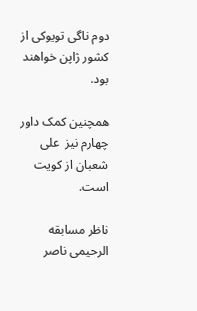دوم ناگی تویوکی از کشور ژاپن خواهند بود.

همچنین کمک داور چهارم نیز  علی شعبان از کویت است.

ناظر مسابقه الرحیمی ناصر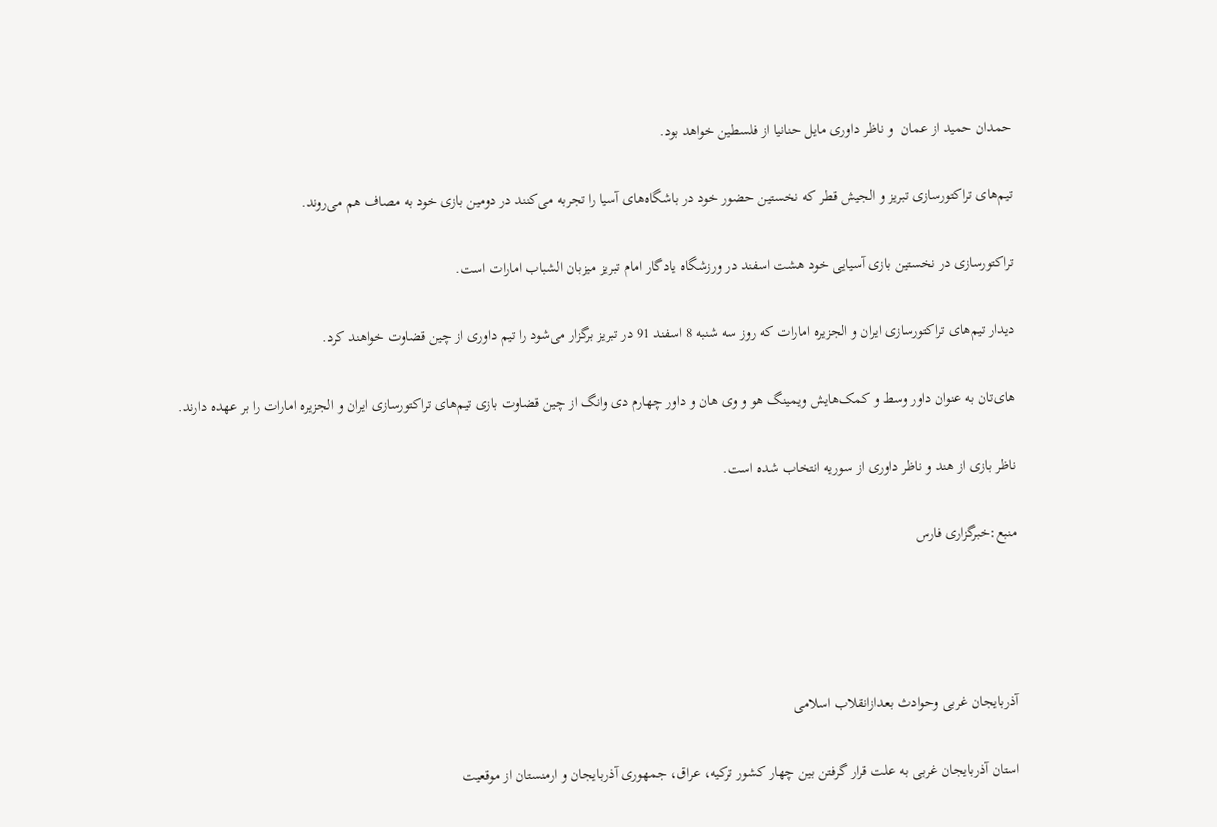حمدان حمید از عمان  و ناظر داوری مایل حنانیا از فلسطین خواهد بود.

تیم‌های تراکتورسازی تبریز و الجیش قطر که نخستین حضور خود در باشگاه‌های آسیا را تجربه می‌کنند در دومین بازی خود به مصاف هم می‌روند.

تراکتورسازی در نخستین بازی آسیایی خود هشت اسفند در ورزشگاه یادگار امام تبریز میزبان الشباب امارات است.

دیدار تیم‌های تراکتورسازی ایران و الجزیره امارات که روز سه شنبه 8 اسفند 91 در تبریز برگزار می‌شود را تیم داوری از چین قضاوت خواهند کرد.

های‌تان به عنوان داور وسط و کمک‌هایش ویمینگ هو و وی هان و داور چهارم دی وانگ از چین قضاوت بازی تیم‌های تراکتورسازی ایران و الجزیره امارات را بر عهده دارند.

ناظر بازی از هند و ناظر داوری از سوریه انتخاب شده است.

منبع:خبرگزاری فارس




آذربایجان غربی وحوادث بعدازانقلاب اسلامی

استان آذربايجان غربى به علت قرار گرفتن بين چهار كشور تركيه، عراق، جمهورى آذربايجان و ارمنستان از موقعيت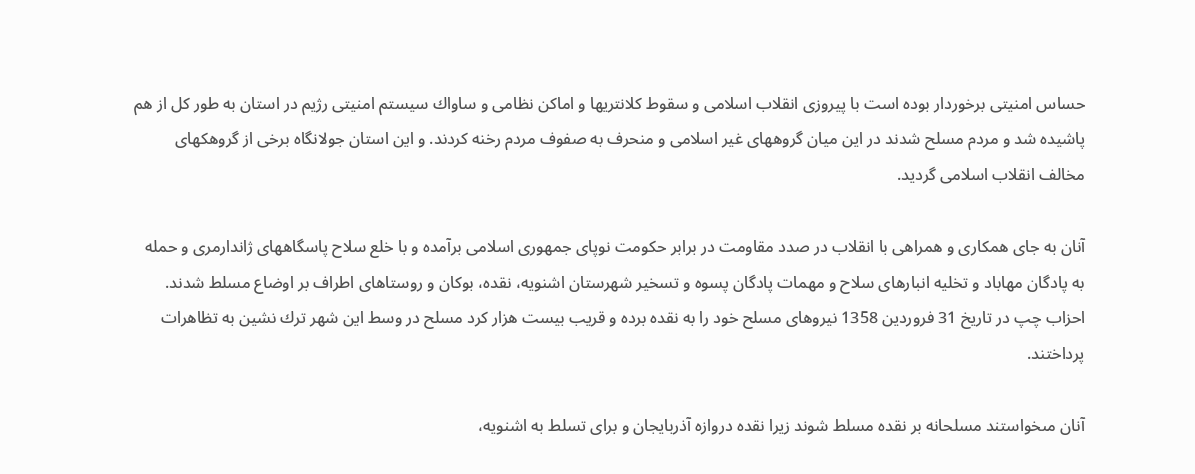حساس امنيتى برخوردار بوده است با پيروزى انقلاب اسلامى و سقوط كلانتریها و اماكن نظامى و ساواك سيستم امنيتى رژيم در استان به طور كل از هم پاشيده شد و مردم مسلح شدند در اين ميان گروههاى غير اسلامى و منحرف به صفوف مردم رخنه كردند. و اين استان جولانگاه برخى از گروهكهاى مخالف انقلاب اسلامى گرديد.

آنان به جاى همكارى و همراهى با انقلاب در صدد مقاومت در برابر حكومت نوپاى جمهورى اسلامى برآمده و با خلع سلاح پاسگاههاى ژاندارمرى و حمله به پادگان مهاباد و تخليه انبارهاى سلاح و مهمات پادگان پسوه و تسخير شهرستان اشنويه، نقده، بوكان و روستاهاى اطراف بر اوضاع مسلط شدند. احزاب چپ در تاريخ 31 فروردين 1358 نيروهاى مسلح خود را به نقده برده و قريب بيست هزار كرد مسلح در وسط اين شهر ترك نشين به تظاهرات پرداختند.

آنان مىخواستند مسلحانه بر نقده مسلط شوند زيرا نقده دروازه آذربايجان و براى تسلط به اشنويه،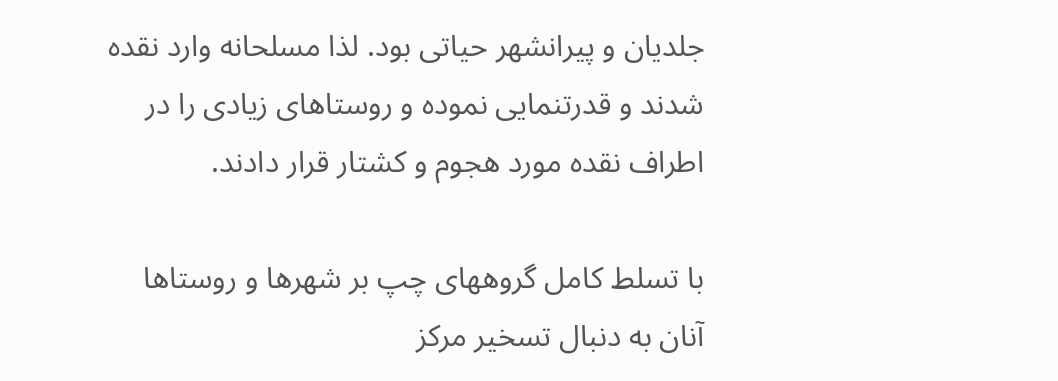جلديان و پيرانشهر حياتى بود. لذا مسلحانه وارد نقده شدند و قدرتنمايى نموده و روستاهاى زيادى را در اطراف نقده مورد هجوم و كشتار قرار دادند.

با تسلط كامل گروههاى چپ بر شهرها و روستاها آنان به دنبال تسخير مركز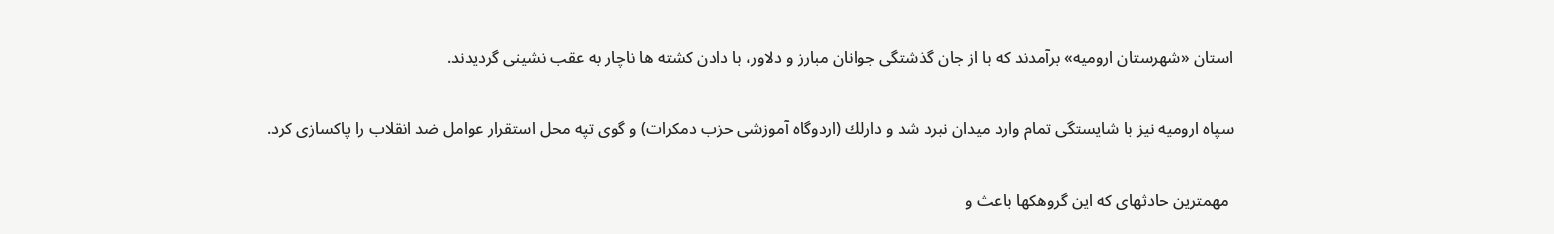استان «شهرستان اروميه» برآمدند كه با از جان گذشتگى جوانان مبارز و دلاور، با دادن كشته ها ناچار به عقب نشينى گرديدند.

سپاه اروميه نیز با شايستگى تمام وارد ميدان نبرد شد و دارلك (اردوگاه آموزشى حزب دمكرات) و گوى تپه محل استقرار عوامل ضد انقلاب را پاكسازى كرد.

 مهمترين حادثهاى كه اين گروهكها باعث و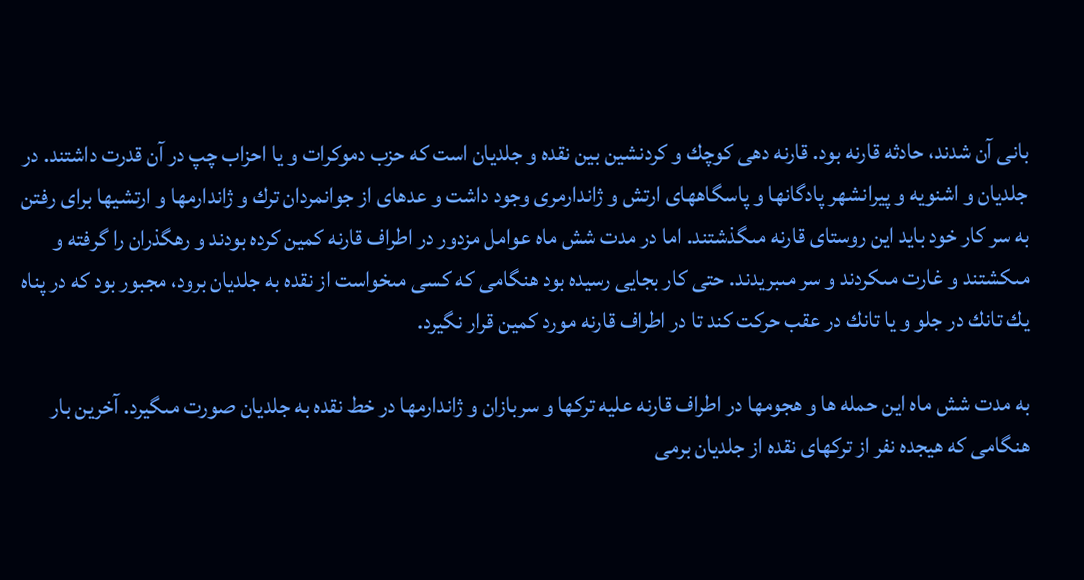بانى آن شدند، حادثه قارنه بود. قارنه دهى كوچك و كردنشين بين نقده و جلديان است كه حزب دموكرات و يا احزاب چپ در آن قدرت داشتند. در جلديان و اشنويه و پيرانشهر پادگانها و پاسگاههاى ارتش و ژاندارمرى وجود داشت و عدهاى از جوانمردان ترك و ژاندارمها و ارتشيها براى رفتن به سر كار خود بايد اين روستاى قارنه مىگذشتند. اما در مدت شش ماه عوامل مزدور در اطراف قارنه كمين كرده بودند و رهگذران را گرفته و مىكشتند و غارت مىكردند و سر مىبريدند. حتى كار بجايى رسيده بود هنگامى كه كسى مىخواست از نقده به جلديان برود، مجبور بود كه در پناه يك تانك در جلو و يا تانك در عقب حركت كند تا در اطراف قارنه مورد كمين قرار نگيرد.

به مدت شش ماه اين حمله ها و هجومها در اطراف قارنه عليه تركها و سربازان و ژاندارمها در خط نقده به جلديان صورت مىگيرد. آخرين بار هنگامى كه هيجده نفر از تركهاى نقده از جلديان برمی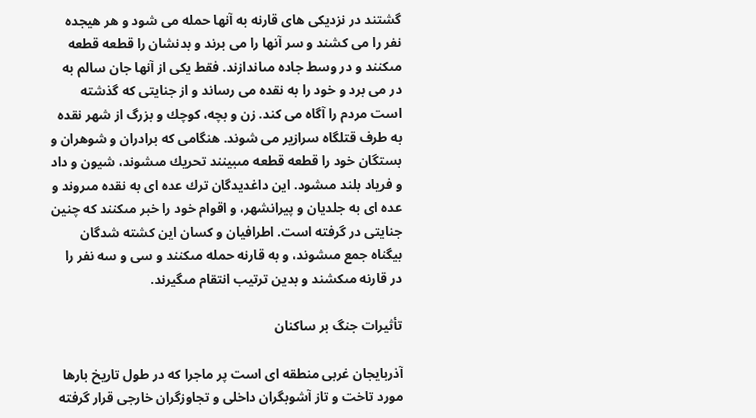گشتند در نزديكی هاى قارنه به آنها حمله می شود و هر هيجده نفر را می كشند و سر آنها را می برند و بدنشان را قطعه قطعه مىكنند و در وسط جاده مىاندازند. فقط يكى از آنها جان سالم به در می برد و خود را به نقده می رساند و از جنايتى كه گذشته است مردم را آگاه می كند. زن و بچه، كوچك و بزرگ از شهر نقده به طرف قتلگاه سرازير می شوند. هنگامى كه برادران و شوهران و بستگان خود را قطعه قطعه مىبينند تحريك مىشوند، شيون و داد و فرياد بلند مىشود. اين داغديدگان ترك عده ای به نقده مىروند و عده ای به جلديان و پيرانشهر، و اقوام خود را خبر مىكنند كه چنين جنايتى در گرفته است. اطرافيان و كسان اين كشته شدگان بيگناه جمع مىشوند، و به قارنه حمله مىكنند و سى و سه نفر را در قارنه مىكشند و بدين ترتيب انتقام مىگيرند.

تأثيرات جنگ بر ساكنان

آذربايجان غربى منطقه اى است پر ماجرا كه در طول تاريخ بارها مورد تاخت و تاز آشوبگران داخلى و تجاوزگران خارجى قرار گرفته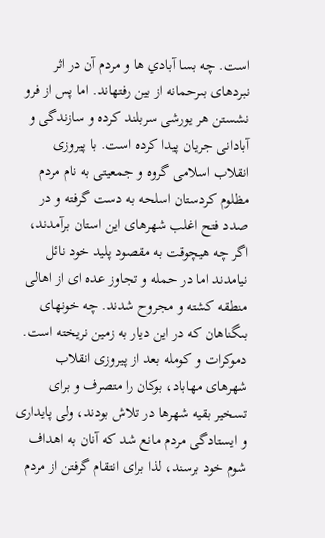است. چه بسا آبادي ها و مردم آن در اثر نبردهاى بىرحمانه از بين رفتهاند. اما پس از فرو نشستن هر يورشى سربلند كرده و سازندگى و آبادانى جريان پيدا كرده است. با پيروزى انقلاب اسلامى گروه و جمعيتى به نام مردم مظلوم كردستان اسلحه به دست گرفته و در صدد فتح اغلب شهرهاى اين استان برآمدند، اگر چه هيچوقت به مقصود پليد خود نائل نيامدند اما در حمله و تجاوز عده اى از اهالى منطقه كشته و مجروح شدند. چه خونهاى بىگناهان كه در اين ديار به زمين نريخته است. دموكرات و كومله بعد از پيروزى انقلاب شهرهاى مهاباد، بوكان را متصرف و براى تسخير بقيه شهرها در تلاش بودند، ولى پايدارى و ايستادگى مردم مانع شد كه آنان به اهداف شوم خود برسند، لذا براى انتقام گرفتن از مردم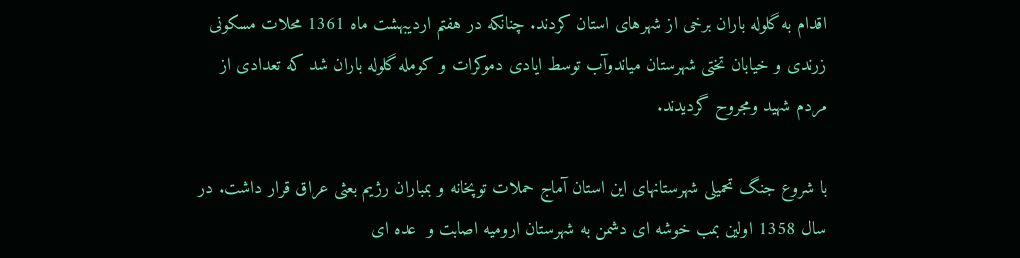اقدام به گلوله باران برخى از شهرهاى استان كردند. چنانكه در هفتم ارديبهشت ماه 1361 محلات مسكونى زرندى و خيابان تختى شهرستان مياندوآب توسط ايادى دموكرات و كومله گلوله باران شد كه تعدادى از مردم شهيد ومجروح گرديدند.

با شروع جنگ تحميلى شهرستانهاى اين استان آماج حملات توپخانه و بمباران رژيم بعثى عراق قرار داشت. در سال 1358 اولين بمب خوشه اى دشمن به شهرستان اروميه اصابت و  عده ای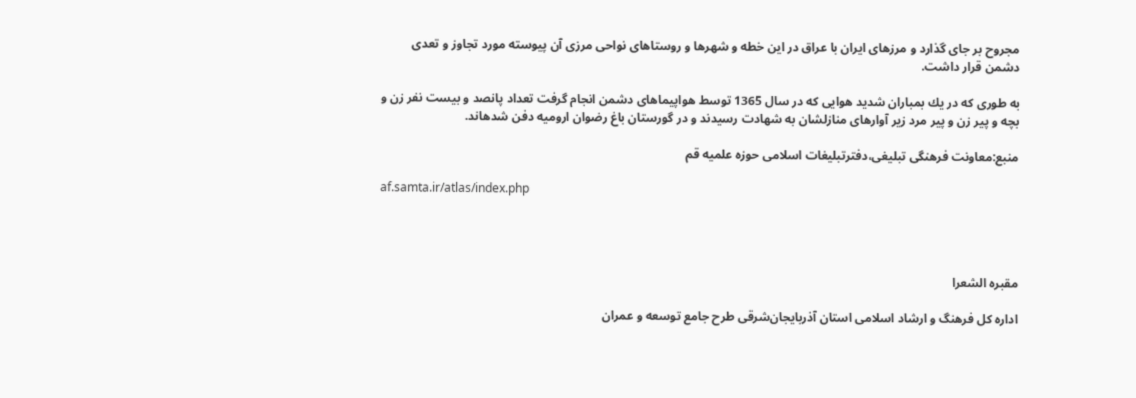مجروح بر جاى گذارد و مرزهاى ايران با عراق در اين خطه و شهرها و روستاهاى نواحى مرزى آن پيوسته مورد تجاوز و تعدى دشمن قرار داشت.

به طورى كه در يك بمباران شديد هوايى كه در سال 1365 توسط هواپيماهاى دشمن انجام گرفت تعداد پانصد و بيست نفر زن و بچه و پير زن و پير مرد زير آوارهاى منازلشان به شهادت رسيدند و در گورستان باغ رضوان اروميه دفن شدهاند.

منبع:معاونت فرهنگی تبلیغی،دفترتبلیغات اسلامی حوزه علمیه قم

af.samta.ir/atlas/index.php




مقبره الشعرا

اداره کل فرهنگ و ارشاد اسلامی استان آذربایجان‌شرقی طرح جامع توسعه و عمران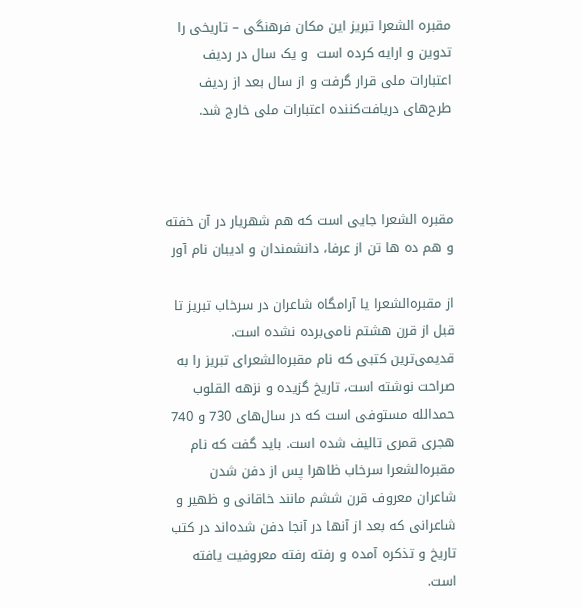مقبره الشعرا تبریز این مکان فرهنگی – تاریخی را تدوین و ارایه کرده است  و یک سال در ردیف اعتبارات ملی قرار گرفت و از سال بعد از ردیف طرح‌های دریافت‌کننده اعتبارات ملی خارج شد.



مقبره الشعرا جایی است که هم شهریار در آن خفته و هم ده ها تن از عرفا، دانشمندان و ادیبان نام آور

از مقبره‌الشعرا یا آرامگاه شاعران در سرخاب تبریز تا قبل از قرن هشتم نامی‌برده نشده است. قدیمی‌ترین کتبی که نام مقبره‌الشعرای تبریز را به صراحت نوشته است، تاریخ گزیده و نزهه القلوب حمدالله مستوفی است که در سال‌های 730 و 740 هجری قمری تالیف شده است. باید گفت که نام مقبره‌الشعرا سرخاب ظاهرا پس از دفن شدن شاعران معروف قرن ششم مانند خاقانی و ظهیر و شاعرانی که بعد از آنها در آنجا دفن شده‌اند در کتب تاریخ و تذکره آمده و رفته رفته معروفیت یافته است.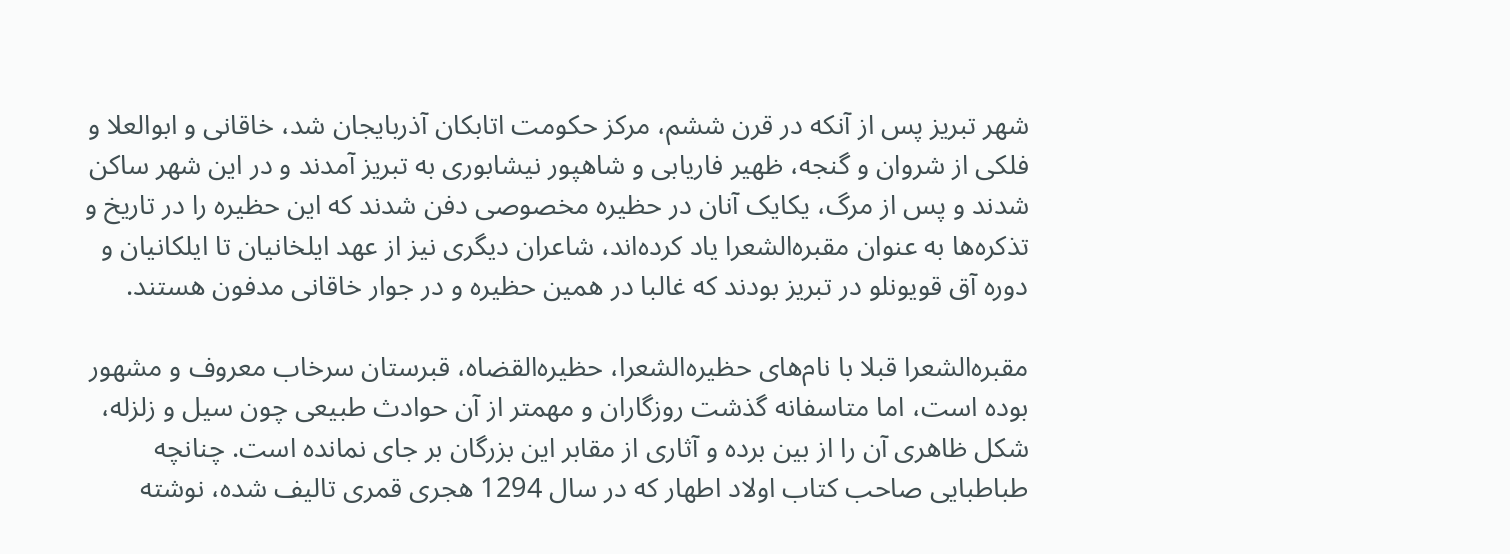شهر تبریز پس از آنکه در قرن ششم، مرکز حکومت اتابکان آذربایجان شد، خاقانی و ابوالعلا و فلکی از شروان و گنجه، ظهیر فاریابی و شاهپور نیشابوری به تبریز آمدند و در این شهر ساکن شدند و پس از مرگ، یکایک آنان در حظیره مخصوصی دفن شدند که این حظیره را در تاریخ و تذکره‌ها به عنوان مقبره‌الشعرا یاد کرده‌اند، شاعران دیگری نیز از عهد ایلخانیان تا ایلکانیان و دوره آق قویونلو در تبریز بودند که غالبا در همین حظیره و در جوار خاقانی مدفون هستند.

مقبره‌الشعرا قبلا با نام‌های حظیره‌الشعرا، حظیره‌القضاه، قبرستان سرخاب معروف و مشهور بوده است، اما متاسفانه گذشت روزگاران و مهمتر از آن حوادث طبیعی چون سیل و زلزله، شکل ظاهری آن را از بین برده و آثاری از مقابر این بزرگان بر جای نمانده است. چنانچه طباطبایی صاحب کتاب اولاد اطهار که در سال 1294 هجری قمری تالیف شده، نوشته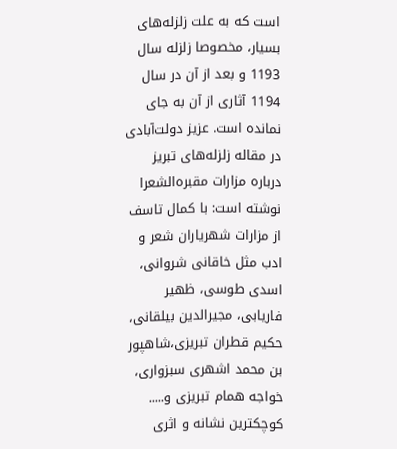است که به علت زلزله‌های بسیار، مخصوصا زلزله سال 1193 و بعد از آن در سال 1194 آثاری از آن به جای نمانده است. عزیز دولت‌آبادی در مقاله زلزله‌های تبریز درباره مزارات مقبره‌الشعرا نوشته‌ است: با کمال تاسف از مزارات شهریاران شعر و ادب مثل خاقانی شروانی، اسدی طوسی، ظهیر فاریابی، مجیرالدین بیلقانی، حکیم قطران تبریزی،شاهپور بن محمد اشهری سبزواری، خواجه همام تبریزی و..... کوچکترین نشانه و اثری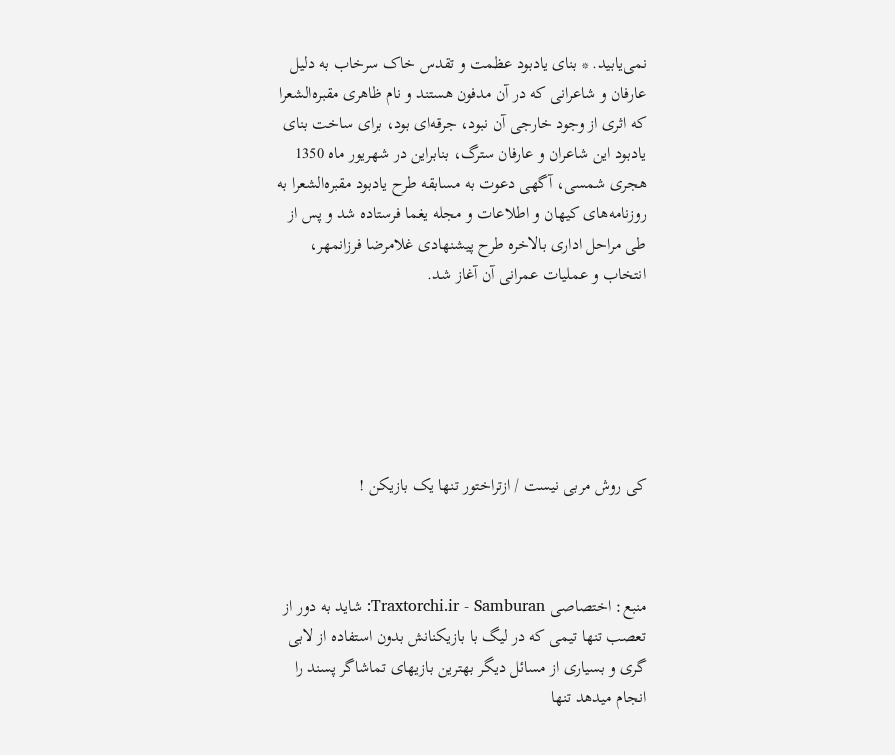نمی‌یابید. * بنای یادبود عظمت و تقدس خاک سرخاب به دلیل عارفان و شاعرانی که در آن مدفون هستند و نام ظاهری مقبره‌الشعرا که اثری از وجود خارجی آن نبود، جرقه‌ای بود، برای ساخت بنای یادبود این شاعران و عارفان سترگ، بنابراین در شهریور ماه 1350 هجری شمسی، آگهی دعوت به مسابقه طرح یادبود مقبره‌الشعرا به روزنامه‌های کیهان و اطلاعات و مجله یغما فرستاده شد و پس از طی مراحل اداری بالاخره طرح پیشنهادی غلامرضا فرزانمهر، انتخاب و عملیات عمرانی آن آغاز شد.






کی روش مربی نیست / ازتراختور تنها یک بازیکن !



منبع: اختصاصی Traxtorchi.ir - Samburan: شاید به دور از تعصب تنها تیمی که در لیگ با بازیکنانش بدون استفاده از لابی گری و بسیاری از مسائل دیگر بهترین بازیهای تماشاگر پسند را انجام میدهد تنها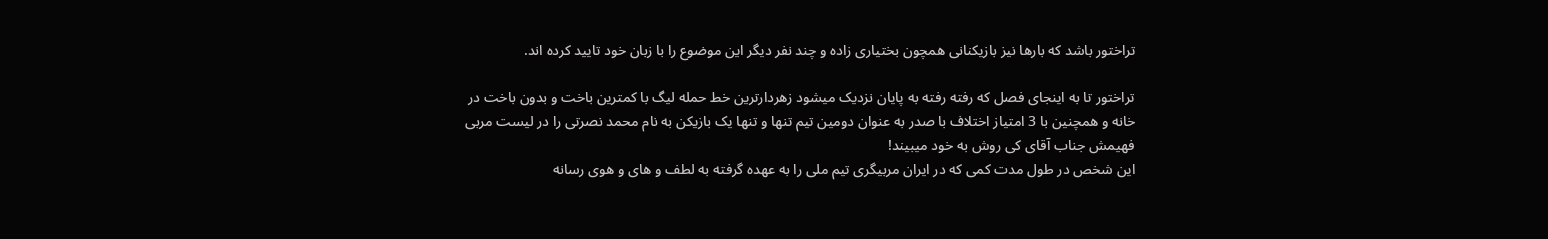تراختور باشد که بارها نیز بازیکنانی همچون بختیاری زاده و چند نفر دیگر این موضوع را با زبان خود تایید کرده اند.

تراختور تا به اینجای فصل که رفته رفته به پایان نزدیک میشود زهردارترین خط حمله لیگ با کمترین باخت و بدون باخت در خانه و همچنین با 3 امتیاز اختلاف با صدر به عنوان دومین تیم تنها و تنها یک بازیکن به نام محمد نصرتی را در لیست مربی فهیمش جناب آقای کی روش به خود میبیند!
این شخص در طول مدت کمی که در ایران مربیگری تیم ملی را به عهده گرفته به لطف و های و هوی رسانه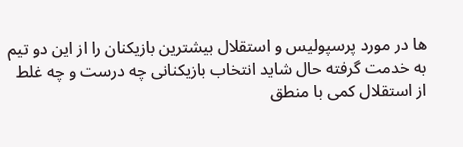ها در مورد پرسپولیس و استقلال بیشترین بازیکنان را از این دو تیم به خدمت گرفته حال شاید انتخاب بازیکنانی چه درست و چه غلط از استقلال کمی با منطق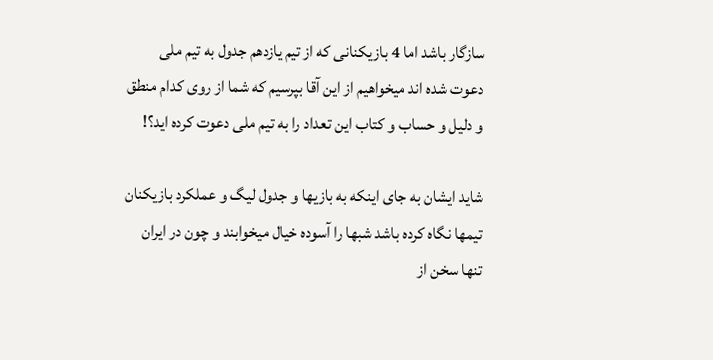سازگار باشد اما 4 بازیکنانی که از تیم یازدهم جدول به تیم ملی دعوت شده اند میخواهیم از این آقا بپرسیم که شما از روی کدام منطق و دلیل و حساب و کتاب این تعداد را به تیم ملی دعوت کرده اید؟!

شاید ایشان به جای اینکه به بازیها و جدول لیگ و عملکرد بازیکنان تیمها نگاه کرده باشد شبها را آسوده خیال میخوابند و چون در ایران تنها سخن از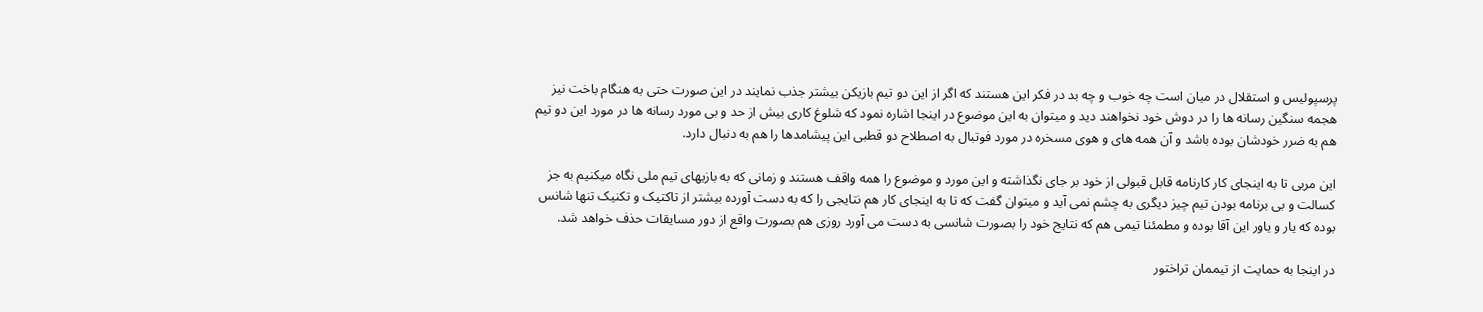پرسپولیس و استقلال در میان است چه خوب و چه بد در فکر این هستند که اگر از این دو تیم بازیکن بیشتر جذب نمایند در این صورت حتی به هنگام باخت نیز هجمه سنگین رسانه ها را در دوش خود نخواهند دید و میتوان به این موضوع در اینجا اشاره نمود که شلوغ کاری بیش از حد و بی مورد رسانه ها در مورد این دو تیم هم به ضرر خودشان بوده باشد و آن همه های و هوی مسخره در مورد فوتبال به اصطلاح دو قطبی این پیشامدها را هم به دنبال دارد.

این مربی تا به اینجای کار کارنامه قابل قبولی از خود بر جای نگذاشته و این مورد و موضوع را همه واقف هستند و زمانی که به بازیهای تیم ملی نگاه میکنیم به جز کسالت و بی برنامه بودن تیم چیز دیگری به چشم نمی آید و میتوان گفت که تا به اینجای کار هم نتایجی را که به دست آورده بیشتر از تاکتیک و تکنیک تنها شانس بوده که یار و یاور این آقا بوده و مطمئنا تیمی هم که نتایج خود را بصورت شانسی به دست می آورد روزی هم بصورت واقع از دور مسایقات حذف خواهد شد.

در اینجا به حمایت از تیممان تراختور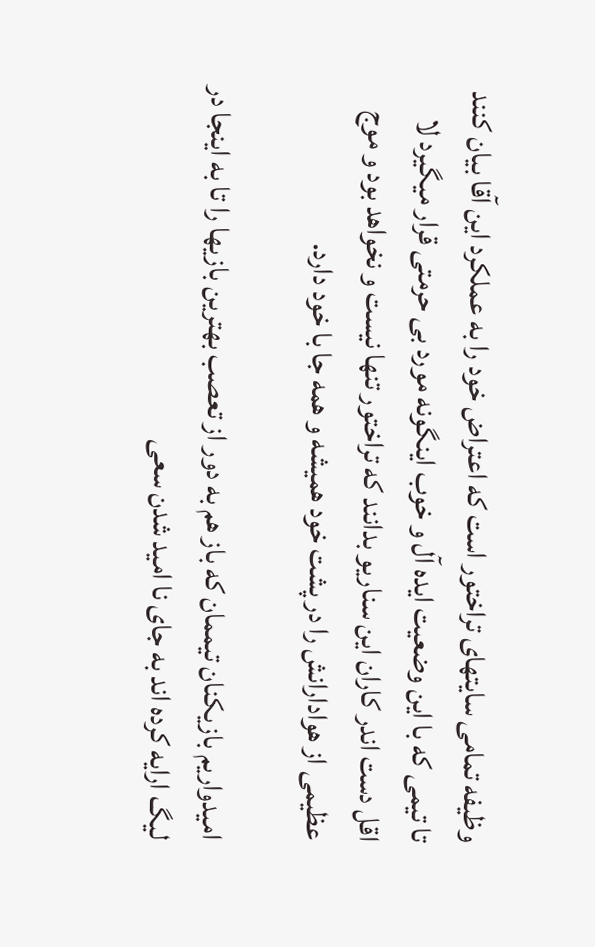وظیفه تمامی سایتهای تراختور است که اعتراض خود را به عملکرد این آقا بیان کنند تا تیمی که با این وضعیت ایده آل و خوب اینگونه مورد بی حرمتی قرار میگیرد لا اقل دست اندر کاران این سناریو بدانند که تراختور تنها نیست و نخواهد بود و موج عظیمی از هوادارانش را در پشت خود همیشه و همه جا با خود دارد.

امیدواریم بازیکنان تیممان که باز هم به دور از تعصب بهترین بازیها را تا به اینجا در لیگ ارایه کرده اند به جای نا امید شدن سعی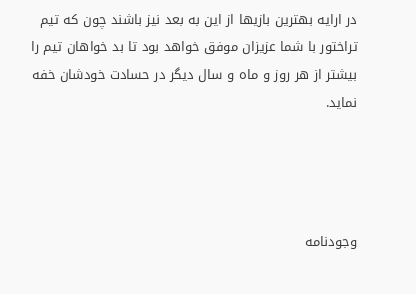در ارایه بهترین بازیها از این به بعد نیز باشند چون که تیم تراختور با شما عزیزان موفق خواهد بود تا بد خواهان تیم را بیشتر از هر روز و ماه و سال دیگر در حسادت خودشان خفه نماید.




وجودنامه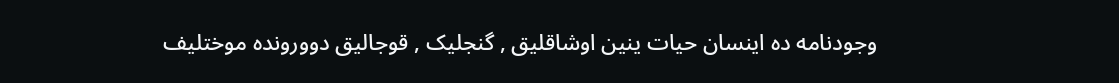وجودنامه ده اینسان حیات ینین اوشاقلیق , گنجلیک , قوجالیق دوورونده موختلیف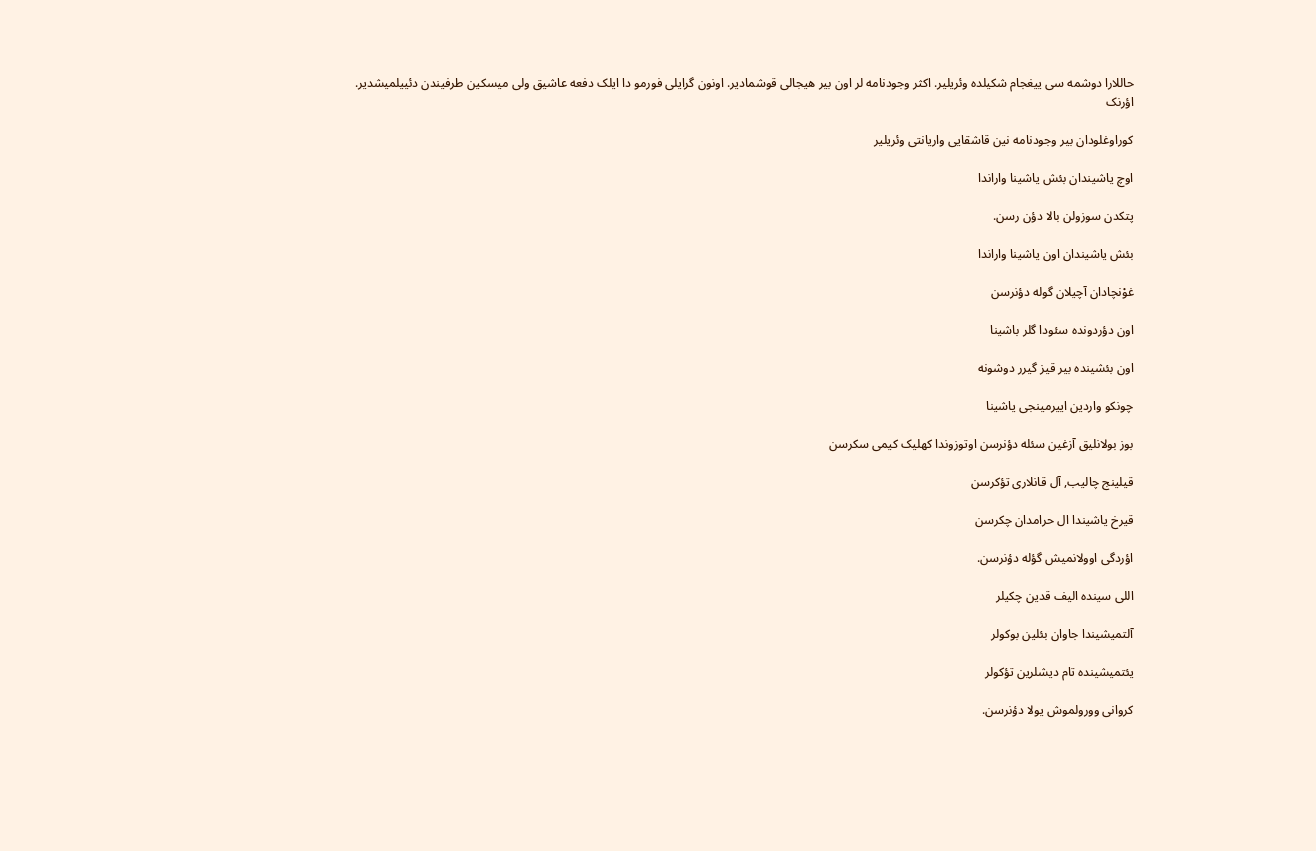حاللارا دوشمه سی ییغجام شکیلده وئریلیر. اکثر وجودنامه لر اون بیر هیجالی قوشمادیر. اونون گرایلی فورمو دا ایلک دفعه عاشیق ولی میسکین طرفیندن دئییلمیشدیر.
اؤرنک

کوراوغلودان بیر وجودنامه نین قاشقایی واریانتی وئریلیر

اوچ یاشیندان بئش یاشینا واراندا

پتکدن سوزولن بالا دؤن رسن.

بئش یاشیندان اون یاشینا واراندا

غوْنچادان آچیلان گوله دؤنرسن

اون دؤردونده سئودا گلر باشینا

اون بئشینده بیر قیز گیرر دوشونه

چونکو واردین اییرمینجی یاشینا

بوز بولانلیق آزغین سئله دؤنرسن اوتوزوندا کهلیک کیمی سکرسن

قیلینج چالیب, آل قانلاری تؤکرسن

قیرخ یاشیندا ال حرامدان چکرسن

اؤردگی اوولانمیش گؤله دؤنرسن.

اللی سینده الیف قدین چکیلر

آلتمیشیندا جاوان بئلین بوکولر

یئتمیشینده تام دیشلرین تؤکولر

کروانی وورولموش یولا دؤنرسن.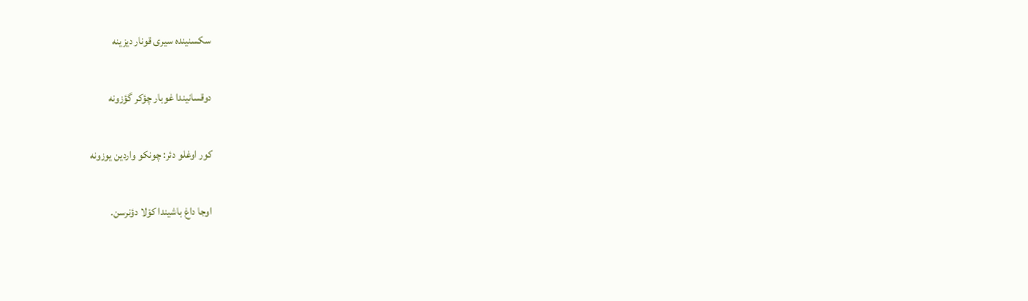سکسنینده سیری قونار دیزینه

دوقسانیندا غوبار چؤکر گؤزونه

کور اوغلو دئر: چونکو واردین یوزونه

اوجا داغ باشیندا کوْلا دؤنرسن.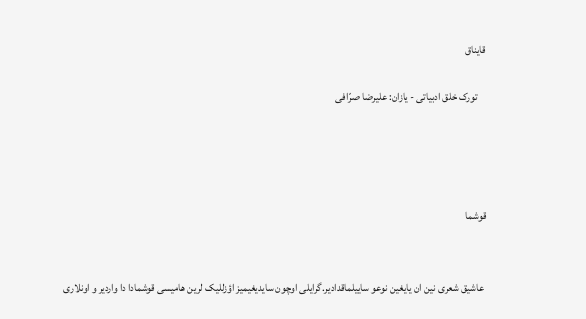قایناق

    تورک خلق ادبیاتی - یازان: علیرضا صرّافی




قوشما


 عاشیق شعری نین ان یایغین نوعو ساییلماقدادیر.گرایلی اوچون سایدیغیمیز اؤزللیک لرین هامیسی قوشمادا دا واردیر و اونلاری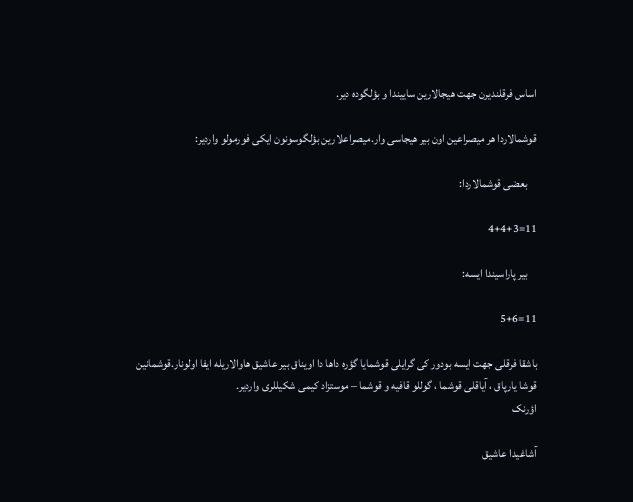اساس فرقلندیرن جهت هیجالارین ساییندا و بؤلگوده دیر.

قوشمالاردا هر میصراعین اون بیر هیجاسی وار.میصراعلارین بؤلگوسونون ایکی فورمولو واردیر:

    بعضی قوشمالاردا:

11=4+4+3

    بیر پاراسیندا ایسه:

11=5+6

باشقا فرقلی جهت ایسه بودور کی گرایلی قوشمایا گؤره داها دا اویناق بیر عاشیق هاوالاریله ایفا اولونار.قوشمانین قوشا یارپاق ، آیاقلی قوشما ، گوللو قافیه و قوشما – موستزاد کیمی شکیللری واردیر.
اؤرنک

آشاغیدا عاشیق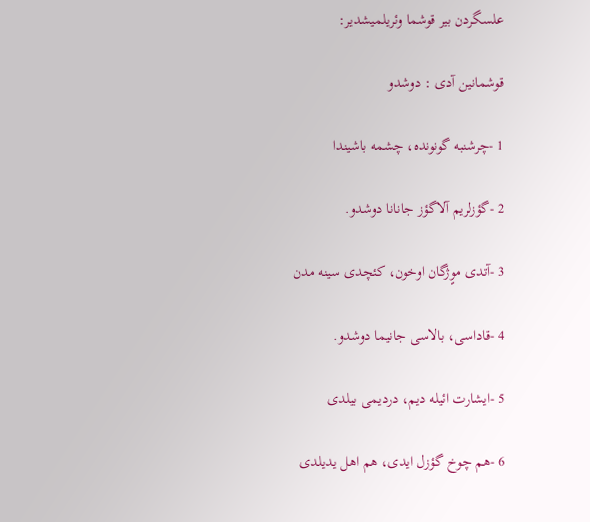علسگردن بیر قوشما وئریلمیشدیر:

قوشمانین آدی : دوشدو

1 -چرشنبه گونونده، چشمه باشیندا

2 -گؤزلریم آلاگؤز جانانا دوشدو.

3 -آتدی موٍژگان اوخون، کئچدی سینه مدن

4 -قاداسی، بالاسی جانیما دوشدو.

5 -ایشارت ائیله دیم، دردیمی بیلدی

6 -هم چوخ گؤزل ایدی، هم اهل یدیلدی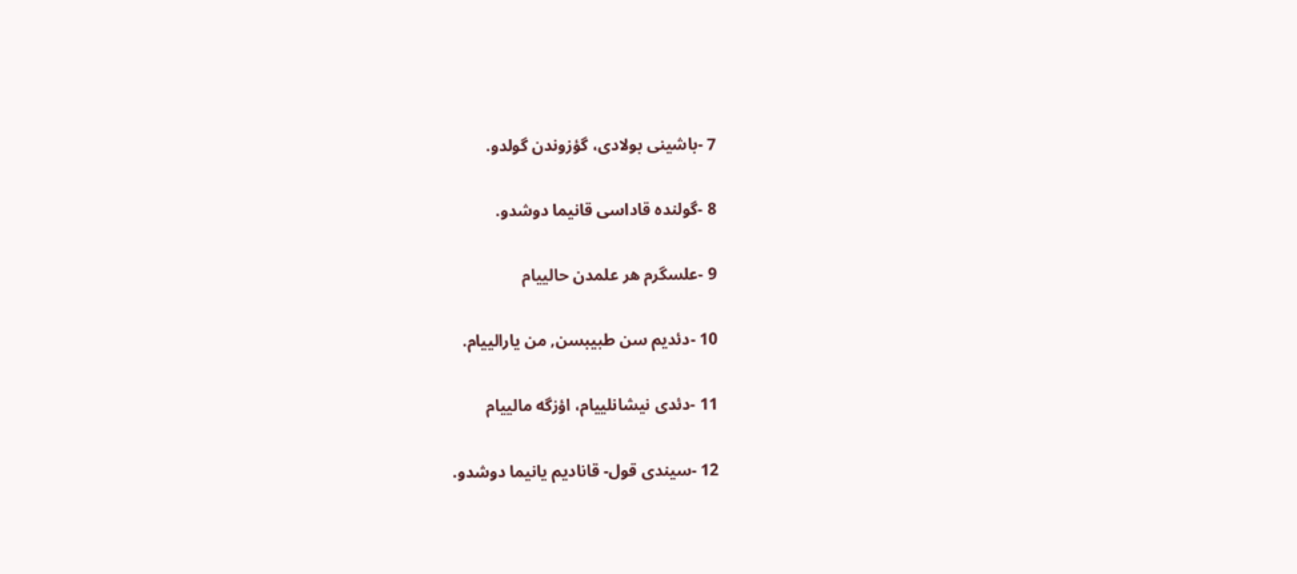7 -باشینی بولادی، گؤزوندن گولدو.

8 -گولنده قاداسی قانیما دوشدو.

9 -علسگرم هر علمدن حالییام

10 -دئدیم سن طبیبسن, من یارالییام.

11 -دئدی نیشانلییام، اؤزگه مالییام

12 -سیندی قول- قانادیم یانیما دوشدو.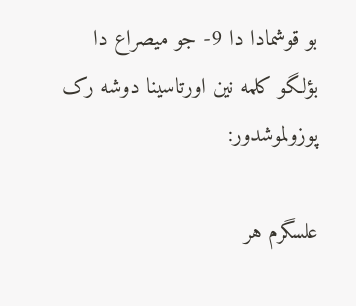بو قوشمادا دا 9- جو میصراع دا بؤلگو کلمه نین اورتاسینا دوشه رک پوزولموشدور:

علسگرم هر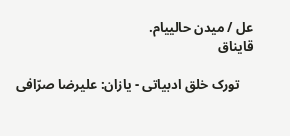عل / میدن حالییام.
قایناق

    تورک خلق ادبیاتی - یازان: علیرضا صرّافی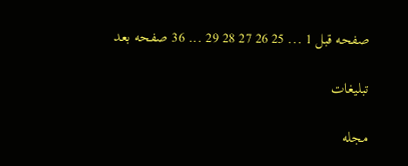صفحه قبل 1 ... 25 26 27 28 29 ... 36 صفحه بعد

تبلیغات

مجله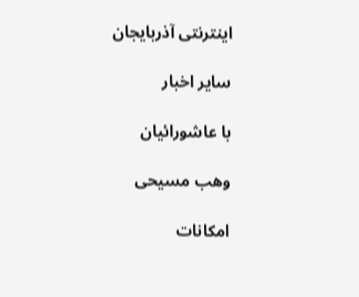اینترنتی آذربایجان

ساير اخبار

با عاشورائیان

وهب مسیحی

امکانات